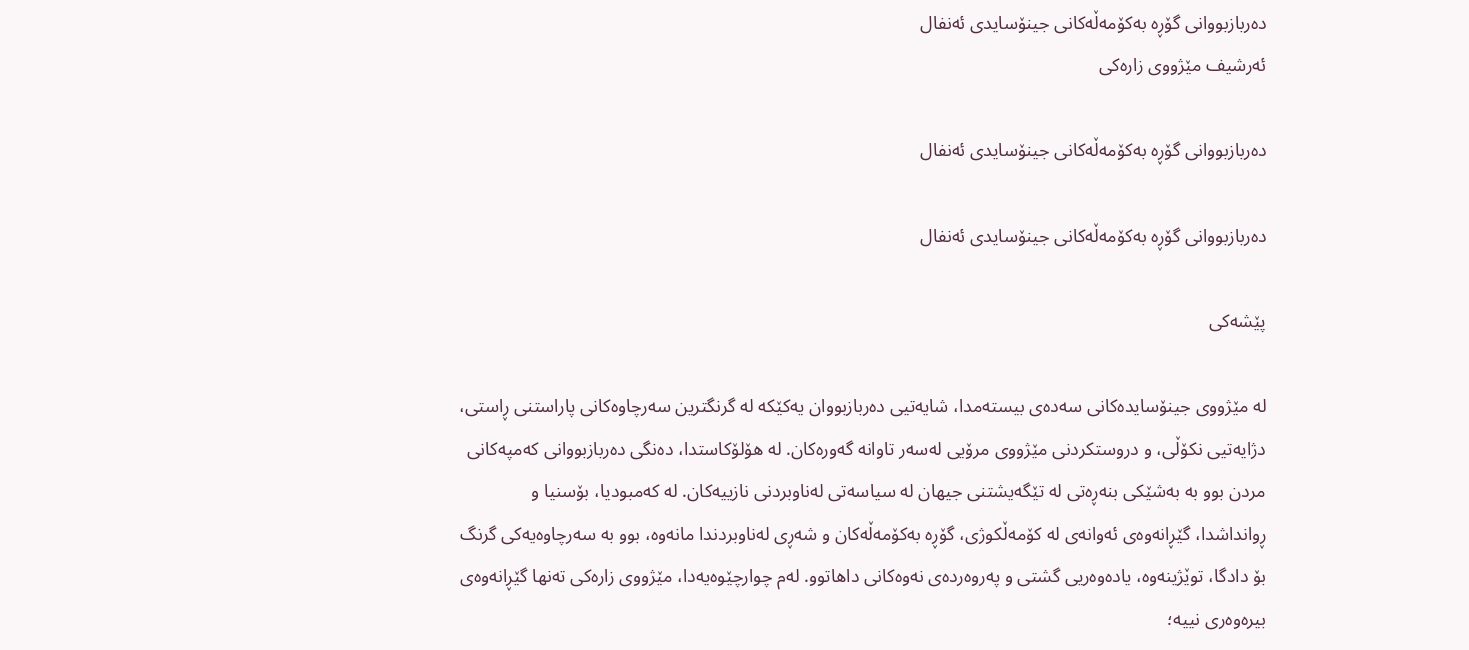دەربازبووانی گۆڕە بەکۆمەڵەکانی جینۆسایدی ئەنفال
ئەرشیف مێژووی زارەکی

دەربازبووانی گۆڕە بەکۆمەڵەکانی جینۆسایدی ئەنفال

دەربازبووانی گۆڕە بەکۆمەڵەکانی جینۆسایدی ئەنفال

پێشەکی

لە مێژووی جینۆسایدەکانی سەدەی بیستەمدا، شایەتیی دەربازبووان یەکێکە لە گرنگترین سەرچاوەکانی پاراستنی ڕاستی، دژایەتیی نکۆڵی، و دروستکردنی مێژووی مرۆیی لەسەر تاوانە گەورەکان. لە هۆلۆکاستدا، دەنگی دەربازبووانی کەمپەکانی مردن بوو بە بەشێکی بنەڕەتی لە تێگەیشتنی جیهان لە سیاسەتی لەناوبردنی نازییەکان. لە کەمبودیا، بۆسنیا و ڕوانداشدا، گێڕانەوەی ئەوانەی لە کۆمەڵکوژی، گۆڕە بەکۆمەڵەکان و شەڕی لەناوبردندا مانەوە، بوو بە سەرچاوەیەکی گرنگ بۆ دادگا، توێژینەوە، یادەوەریی گشتی و پەروەردەی نەوەکانی داهاتوو. لەم چوارچێوەیەدا، مێژووی زارەکی تەنها گێڕانەوەی بیرەوەری نییە؛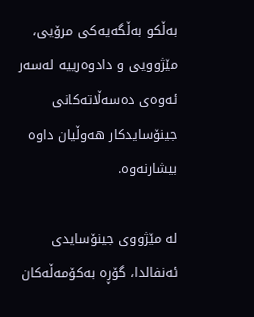بەڵکو بەڵگەیەکی مرۆیی، مێژوویی و دادوەرییە لەسەر ئەوەی دەسەڵاتەکانی جینۆسایدکار هەوڵیان داوە بیشارنەوە.

لە مێژووی جینۆسایدی ئەنفالدا، گۆڕە بەکۆمەڵەکان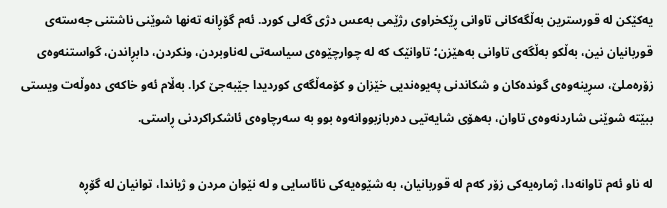یەکێکن لە قورسترین بەڵگەکانی تاوانی ڕێکخراوی رژێمی بەعس دژی گەلی کورد. ئەم گۆڕانە تەنها شوێنی ناشتنی جەستەی قوربانیان نین، بەڵکو بەڵگەی تاوانی بەهێزن؛ تاوانێک کە لە چوارچێوەی سیاسەتی لەناوبردن، ونکردن، دابڕاندن، گواستنەوەی زۆرەملێ، سڕینەوەی گوندەکان و شکاندنی پەیوەندیی خێزان و کۆمەڵگەی کوردیدا جێبەجێ کرا. بەڵام ئەو خاکەی دەوڵەت ویستی ببێتە شوێنی شاردنەوەی تاوان، بەهۆی شایەتیی دەربازبووانەوە بوو بە سەرچاوەی ئاشکراکردنی ڕاستی.

لە ناو ئەم تاوانەدا، ژمارەیەکی زۆر کەم لە قوربانیان، بە شێوەیەکی نائاسایی و لە نێوان مردن و ژیاندا، توانیان لە گۆڕە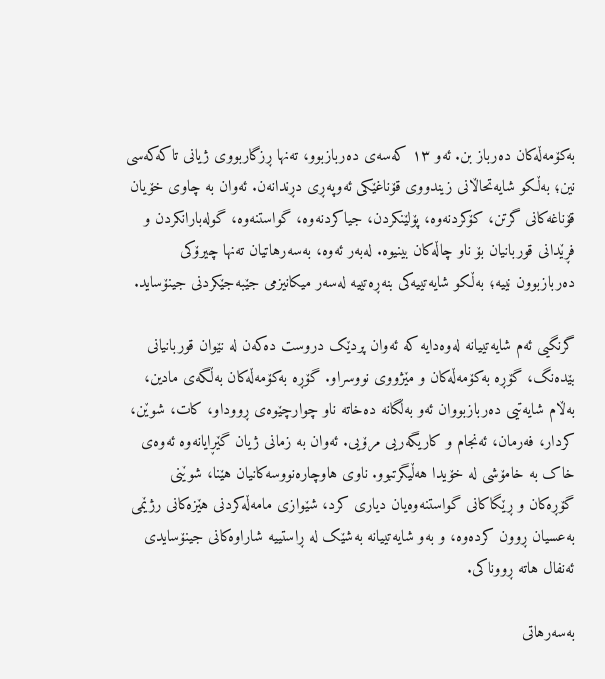بەکۆمەڵەکان دەرباز بن. ئەو ١٣ کەسەی دەربازبوو، تەنها ڕزگاربووی ژیانی تاکەکەسی نین؛ بەڵکو شایەتحاڵانی زیندووی قۆناغێکی ئەوپەڕی دڕندانەن. ئەوان بە چاوی خۆیان قۆناغەکانی گرتن، کۆکردنەوە، پۆلێنکردن، جیاکردنەوە، گواستنەوە، گولەبارانکردن و فڕێدانی قوربانیان بۆ ناو چاڵەکان بینیوە. لەبەر ئەوە، بەسەرهاتیان تەنها چیرۆکی دەربازبوون نییە؛ بەڵکو شایەتییەکی بنەڕەتییە لەسەر میکانیزمی جێبەجێکردنی جینۆساید.

گرنگیی ئەم شایەتییانە لەوەدایە کە ئەوان پردێک دروست دەکەن لە نێوان قوربانیانی بێدەنگ، گۆڕە بەکۆمەڵەکان و مێژووی نووسراو. گۆڕە بەکۆمەڵەکان بەڵگەی مادین، بەڵام شایەتیی دەربازبووان ئەو بەڵگانە دەخاتە ناو چوارچێوەی ڕووداو، کات، شوێن، کردار، فەرمان، ئەنجام و کاریگەریی مرۆیی. ئەوان بە زمانی ژیان گێڕایانەوە ئەوەی خاک بە خامۆشی لە خۆیدا هەڵیگرتبوو. ناوی هاوچارەنووسەکانیان هێنا، شوێنی گۆڕەکان و ڕێگاکانی گواستنەوەیان دیاری کرد، شێوازی مامەڵەکردنی هێزەکانی رژێمی بەعسیان ڕوون کردەوە، و بەو شایەتییانە بەشێک لە ڕاستییە شاراوەکانی جینۆسایدی ئەنفال هاتە ڕووناکی.

بەسەرهاتی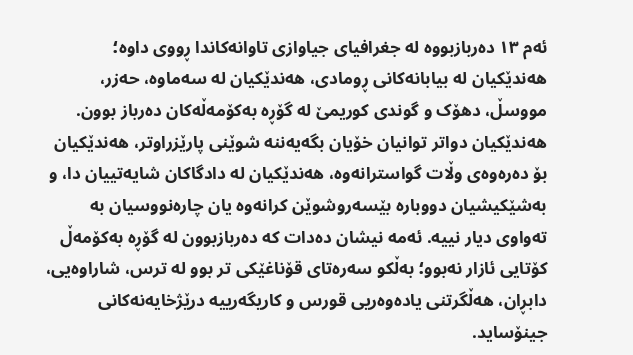ئەم ١٣ دەربازبووە لە جغرافیای جیاوازی تاوانەکاندا ڕووی داوە؛ هەندێکیان لە بیابانەکانی ڕومادی، هەندێکیان لە سەماوە، حەزر، مووسڵ، دهۆک و گوندی کوریمێ لە گۆڕە بەکۆمەڵەکان دەرباز بوون. هەندێکیان دواتر توانیان خۆیان بگەیەننە شوێنی پارێزراوتر، هەندێکیان بۆ دەرەوەی وڵات گواسترانەوە، هەندێکیان لە دادگاکان شایەتییان دا، و بەشێکیشیان دووبارە بێسەروشوێن کرانەوە یان چارەنووسیان بە تەواوی دیار نییە. ئەمە نیشان دەدات کە دەربازبوون لە گۆڕە بەکۆمەڵ کۆتایی ئازار نەبوو؛ بەڵکو سەرەتای قۆناغێکی تر بوو لە ترس، شاراوەیی، دابڕان، هەڵگرتنی یادەوەریی قورس و کاریگەرییە درێژخایەنەکانی جینۆساید.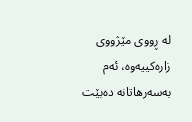لە ڕووی مێژووی زارەکییەوە، ئەم بەسەرهاتانە دەبێت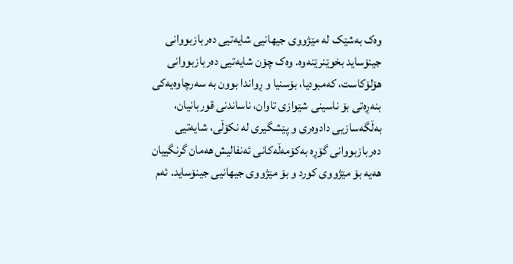وەک بەشێک لە مێژووی جیهانیی شایەتیی دەربازبووانی جینۆساید بخوێنرێنەوە. وەک چۆن شایەتیی دەربازبووانی هۆلۆکاست، کەمبودیا، بۆسنیا و ڕواندا بوون بە سەرچاوەیەکی بنەڕەتی بۆ ناسینی شێوازی تاوان، ناساندنی قوربانیان، بەڵگەسازیی دادوەری و پێشگیری لە نکۆڵی، شایەتیی دەربازبووانی گۆڕە بەکۆمەڵەکانی ئەنفالیش هەمان گرنگییان هەیە بۆ مێژووی کورد و بۆ مێژووی جیهانیی جینۆساید. ئەم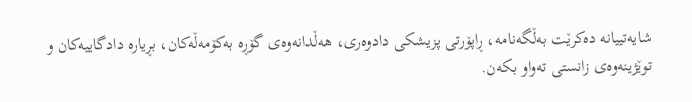شایەتییانە دەکرێت بەڵگەنامە، ڕاپۆرتی پزیشکی دادوەری، هەڵدانەوەی گۆڕە بەکۆمەڵەکان، بڕیارە دادگاییەکان و توێژینەوەی زانستی تەواو بکەن.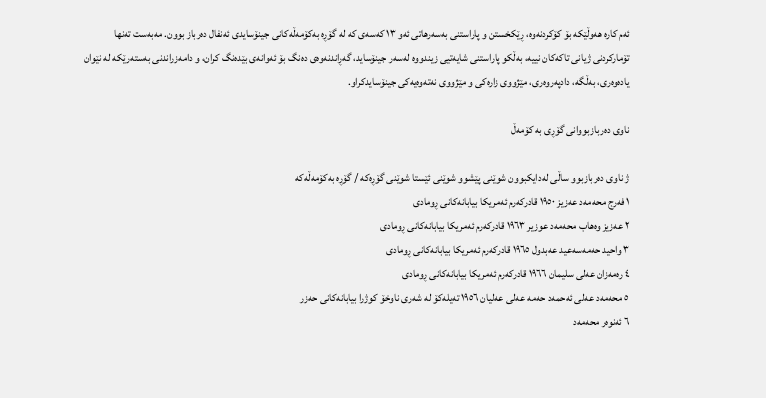ئەم کارە هەوڵێکە بۆ کۆکردنەوە، ڕێکخستن و پاراستنی بەسەرهاتی ئەو ١٣ کەسەی کە لە گۆڕە بەکۆمەڵەکانی جینۆسایدی ئەنفال دەرباز بوون. مەبەست تەنها تۆمارکردنی ژیانی تاکەکان نییە، بەڵکو پاراستنی شایەتیی زیندووە لەسەر جینۆساید، گەڕاندنەوەی دەنگ بۆ ئەوانەی بێدەنگ کران، و دامەزراندنی بەستەرێکە لە نێوان یادەوەری، بەڵگە، دادپەروەری، مێژووی زارەکی و مێژووی نەتەوەیەکی جینۆسایدکراو.

ناوی دەربازبووانی گۆڕی بە کۆمەڵ

ژ ناوی دەربازبوو ساڵی لەدایکبوون شوێنی پێشوو شوێنی ئێستا شوێنی گۆڕەکە / گۆڕە بەکۆمەڵەکە
١ فەرج محەمەد عەزیز ١٩٥٠ قادرکەرم ئەمریکا بیابانەکانی ڕومادی
٢ عەزیز وەهاب محەمەد عوزیر ١٩٦٣ قادرکەرم ئەمریکا بیابانەکانی ڕومادی
٣ واحید حەمەسەعید عەبدول ١٩٦٥ قادرکەرم ئەمریکا بیابانەکانی ڕومادی
٤ رەمەزان عەلی سلیمان ١٩٦٦ قادرکەرم ئەمریکا بیابانەکانی ڕومادی
٥ محەمەد عەلی ئەحمەد حەمە عەلی عەلیان ١٩٥٦ تەیلەکۆ لە شەری ناوخۆ کوژرا بیابانەکانی حەزر
٦ ئەنوەر محەمەد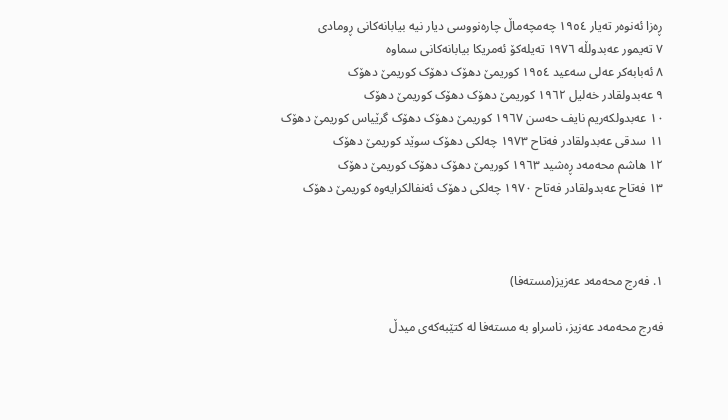ڕەزا ئەنوەر تەیار ١٩٥٤ چەمچەماڵ چارەنووسی دیار نیە بیابانەکانی ڕومادی
٧ تەیمور عەبدولڵە ١٩٧٦ تەیلەکۆ ئەمریکا بیابانەکانی سماوە
٨ ئەبابەکر عەلی سەعید ١٩٥٤ کوریمێ دهۆک دهۆک کوریمێ دهۆک
٩ عەبدولقادر خەلیل ١٩٦٢ کوریمێ دهۆک دهۆک کوریمێ دهۆک
١٠ عەبدولکەریم نایف حەسن ١٩٦٧ کوریمێ دهۆک دهۆک گرێیاس کوریمێ دهۆک
١١ سدقی عەبدولقادر فەتاح ١٩٧٣ چەلکی دهۆک سوێد کوریمێ دهۆک
١٢ هاشم محەمەد ڕەشید ١٩٦٣ کوریمێ دهۆک دهۆک کوریمێ دهۆک
١٣ فەتاح عەبدولقادر فەتاح ١٩٧٠ چەلکی دهۆک ئەنفالکرایەوە کوریمێ دهۆک



١. فەرج محەمەد عەزیز(مستەفا)

فەرج محەمەد عەزیز، ناسراو بە مستەفا لە کتێبەکەی میدڵ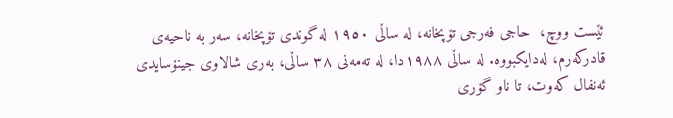ئێست ووچ،  حاجی فەرجی تۆپخانە، لە ساڵی ١٩٥٠ لە گوندی تۆپخانە، سەر بە ناحیەی قادرکەرم، لەدایکبووە. لە ساڵی ١٩٨٨دا، لە تەمەنی ٣٨ ساڵی، بەری شالاوی جینۆسایدی ئەنفال کەوت، تا ناو گۆری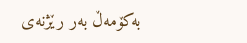بەکۆمەڵ بەر رێژنەی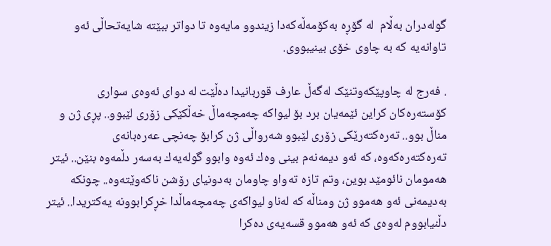گولەدران بەڵام  لە گۆڕە بەکۆمەڵەکەدا زیندوو مایەوە تا دواتر ببێتە شایەتحاڵی ئەو تاوانەیە کە بە چاوی خۆی بینیبووی.

. فەرج لە چاوپێکەوتنێک لەگەڵ عارف قوربانیدا دەڵێت لە دوای ئەوەی سواری کۆستەرەکان کراین ئێمەیان برد بۆ لیواکە چەمچەماڵ خەڵكێكی زۆری لێبوو.. پڕی ژن و مناڵ بوو.. تەرەكتەرێكی زۆری لێبوو شەرواڵی ژن كرابۆ چەنچی عەرەبانەی تەرەكتەرەكەوە، كە ئەو دیمەنەم بینی وەك ئەوە وابوو گولەیەك بەسەر دڵمەوە بنێن.. ئیتر هەمومان نائومێد بوین، وتم تازە تەواو چاومان بەدونیای رۆشن ناكەوێتەوە.. چونكە بەدیمەنی ئەو هەموو ژن ومناڵە كە لەناو لیواكەی چەمچەماڵدا خڕكرابوونە یەكتریدا.. ئیتر دڵنیابووم لەوەی كە ئەو هەموو قسەیەی دەكرا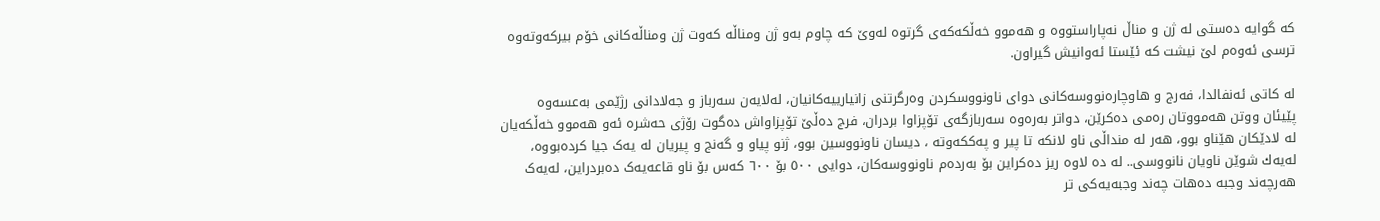كە گوایە دەستی لە ژن و مناڵ نەپاراستووە و هەموو خەڵكەكەی گرتوە لەوێ‌ كە چاوم بەو ژن ومناڵە كەوت ژن ومناڵەكانی خۆم بیركەوتەوە ترسی ئەوەم لێ‌ نیشت كە ئێستا ئەوانیش گیراون.

لە کاتی ئەنفالدا، فەرج و هاوچارەنووسەکانی دوای ناونووسکردن وەرگرتنی زانیارییەکانیان، لەلایەن سەرباز و جەلادانی رژێمی بەعسەوە  پێیئان ووتن هەمووتان رەمی دەکرێن، دواتر بەرەوە سەربازگەی تۆپزاوا بردران، فرج دەڵێ تۆپزاواش دەگوت رۆژی حەشرە ئەو هەموو خەڵکەیان لە لادێکان هێناو بوو، هەر لە منداڵی ناو لانکە تا پیر و پەککەوتە ، دیسان ناونووسین بوو، ژنو پیاو و گەنج و پیریان لە یەک جیا کردەبووە، لەیەك شوێن ناویان نانووسی.. لە دە لاوە ریز دەكراین بۆ بەردەم ناونووسەكان، دوایی ٥٠٠ بۆ ٦٠٠ کەس بۆ ناو قاعەیەک دەبردراین، لەیەک هەرچەند وجبە دەهات چەند وجبەیەکی تر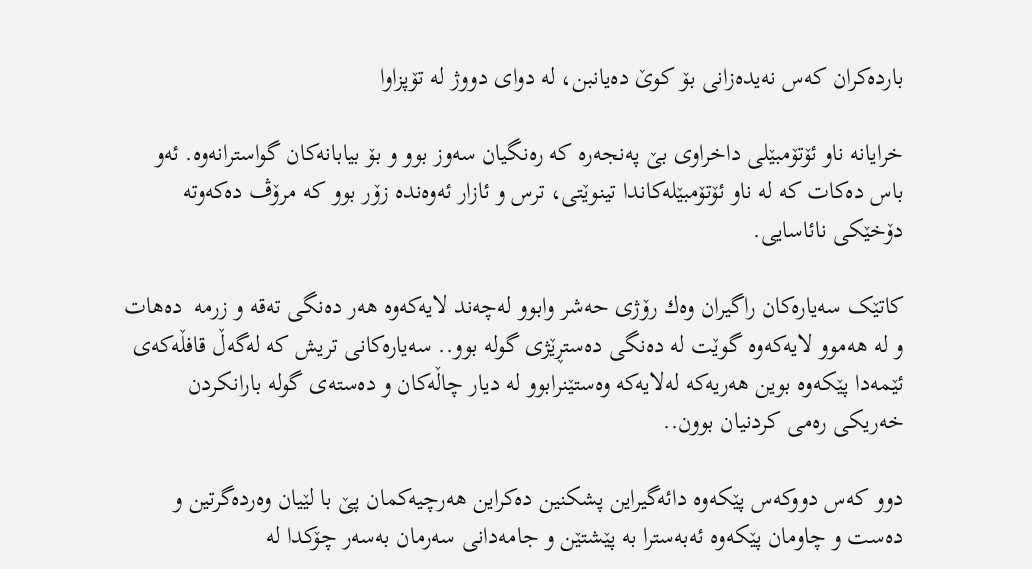باردەکران کەس نەیدەزانی بۆ کوێ دەیانبن، لە دوای دووژ لە تۆپزاوا

خرایانە ناو ئۆتۆمبێلی داخراوی بێ پەنجەرە کە رەنگیان سەوز بوو و بۆ بیابانەکان گواسترانەوە. ئەو باس دەکات کە لە ناو ئۆتۆمبێلەکاندا تینوێتی، ترس و ئازار ئەوەندە زۆر بوو کە مرۆڤ دەکەوتە دۆخێکی نائاسایی.

کاتێک سەیارەکان راگیران وەك رۆژی حەشر وابوو لەچەند لایەكەوە هەر دەنگی تەقە و زرمە  دەهات و لە هەموو لایەكەوە گوێت لە دەنگی دەستڕێژی گولە بوو.. سەیارەكانی تریش كە لەگەڵ قافڵەكەی ئێمەدا پێكەوە بوین هەریەكە لەلایەكە وەستێنرابوو لە دیار چاڵەكان و دەستەی گولە بارانكردن خەریكی رەمی كردنیان بوون..

دوو كەس دووكەس پێكەوە دائەگیراین پشکنین دەکراین هەرچیەکمان پێ با لێیان وەردەگرتین و دەست و چاومان پێكەوە ئەبەسترا بە پێشتێن و جامەدانی سەرمان بەسەر چۆکدا لە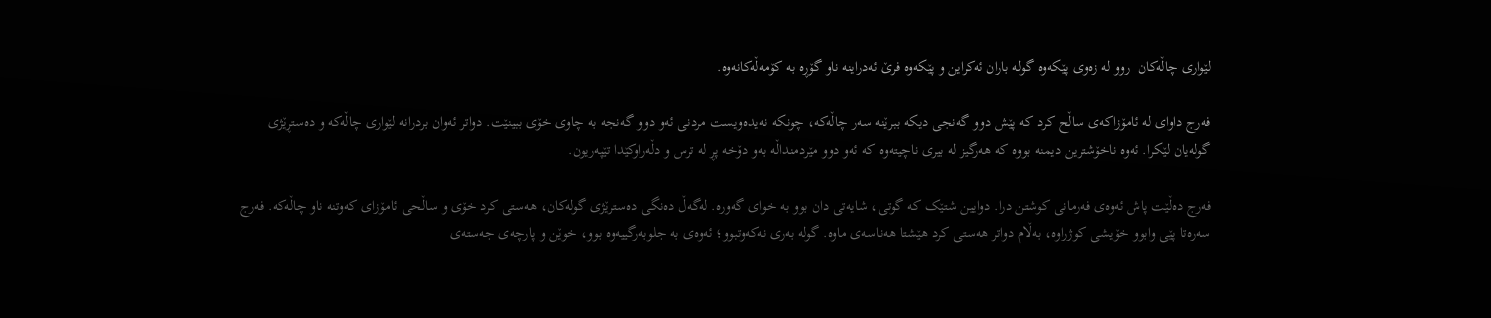لێواری چاڵەکان  روو لە زەوی پێكەوە گولە باران ئەكراین و پێكەوە فرێ‌ ئەدراینە ناو گۆڕە بە كۆمەڵەكانەوە.

فەرج داوای لە ئامۆزاکەی ساڵح کرد کە پێش دوو گەنجی دیکە ببرێنە سەر چاڵەکە، چونکە نەیدەویست مردنی ئەو دوو گەنجە بە چاوی خۆی ببینێت. دواتر ئەوان بردرانە لێواری چاڵەکە و دەستڕێژی گولەیان لێکرا. ئەوە ناخۆشترین دیمنە بووە کە هەرگیز لە بیری ناچیتەوە کە ئەو دوو مێردمنداڵە بەو دۆخە پڕ لە ترس و دڵەراوکێدا تێپەریون.

فەرج دەڵێت پاش ئەوەی فەرمانی کوشتن درا. دوایین شتێک کە گوتی، شایەتی دان بوو بە خوای گەورە. لەگەڵ دەنگی دەسترێژی گولەکان، هەستی کرد خۆی و ساڵحی ئامۆزای کەوتنە ناو چاڵەکە. فەرج  سەرەتا پێی وابوو خۆیشی کوژراوە، بەڵام دواتر هەستی کرد هێشتا هەناسەی ماوە. گولە بەری نەکەوتبوو؛ ئەوەی بە جلوبەرگییەوە بوو، خوێن و پارچەی جەستەی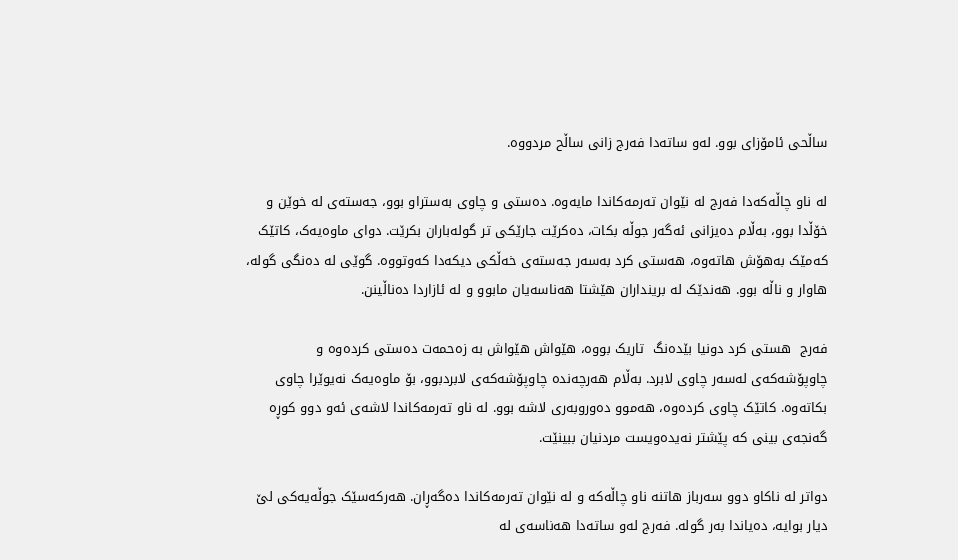ساڵحی ئامۆزای بوو. لەو ساتەدا فەرج زانی ساڵح مردووە.

لە ناو چاڵەکەدا فەرج لە نێوان تەرمەکاندا مایەوە. دەستی و چاوی بەستراو بوو، جەستەی لە خوێن و خۆڵدا بوو، بەڵام دەیزانی ئەگەر جوڵە بکات، دەکرێت جارێکی تر گولەباران بکرێت. دوای ماوەیەک، کاتێک کەمێک بەهۆش هاتەوە، هەستی کرد بەسەر جەستەی خەڵکی دیکەدا کەوتووە. گوێی لە دەنگی گولە، هاوار و ناڵە بوو. هەندێک لە برینداران هێشتا هەناسەیان مابوو و لە ئازاردا دەناڵینن.

فەرج  هستی کرد دونیا بێدەنگ  تاریک بووە، هێواش هێواش بە زەحمەت دەستی کردەوە و چاوپۆشەکەی لەسەر چاوی لابرد. بەڵام هەرچەندە چاوپۆشەکەی لابردبوو، بۆ ماوەیەک نەیوێرا چاوی بکاتەوە. کاتێک چاوی کردەوە، هەموو دەوروبەری لاشە بوو. لە ناو تەرمەکاندا لاشەی ئەو دوو کوڕە گەنجەی بینی کە پێشتر نەیدەویست مردنیان ببینێت.

دواتر لە ناکاو دوو سەرباز هاتنە ناو چاڵەکە و لە نێوان تەرمەکاندا دەگەڕان. هەرکەسێک جوڵەیەکی لێ دیار بوایە، دەیاندا بەر گولە. فەرج لەو ساتەدا هەناسەی لە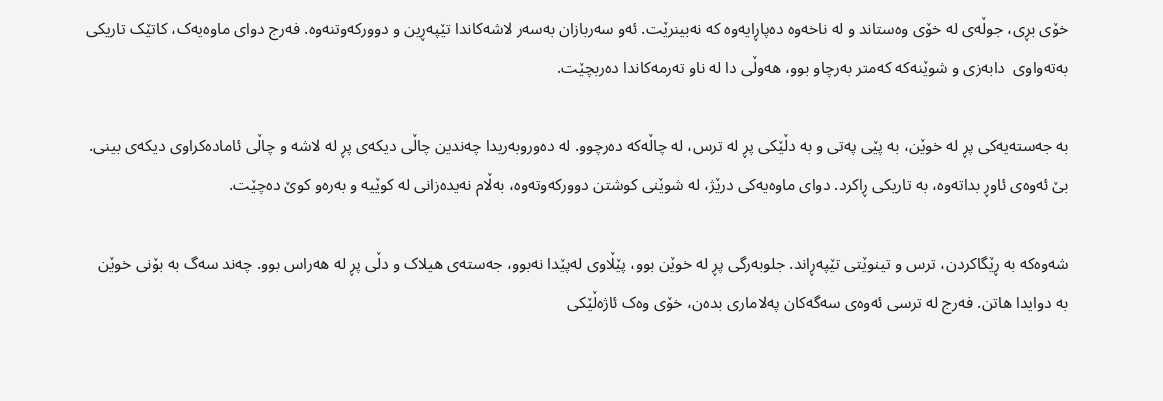خۆی بڕی، جوڵەی لە خۆی وەستاند و لە ناخەوە دەپاڕایەوە کە نەبینرێت. ئەو سەربازان بەسەر لاشەکاندا تێپەڕین و دوورکەوتنەوە. فەرج دوای ماوەیەک، کاتێک تاریکی بەتەواوی  دابەزی و شوێنەکە کەمتر بەرچاو بوو، هەوڵی دا لە ناو تەرمەکاندا دەربچێت.

بە جەستەیەکی پڕ لە خوێن، بە پێی پەتی و بە دڵێکی پڕ لە ترس، لە چاڵەکە دەرچوو. لە دەوروبەریدا چەندین چاڵی دیکەی پڕ لە لاشە و چاڵی ئامادەکراوی دیکەی بینی. بێ ئەوەی ئاوڕ بداتەوە، بە تاریکی ڕاکرد. دوای ماوەیەکی درێژ، لە شوێنی کوشتن دوورکەوتەوە، بەڵام نەیدەزانی لە کوێیە و بەرەو کوێ دەچێت.

شەوەکە بە ڕێگاکردن، ترس و تینوێتی تێپەڕاند. جلوبەرگی پڕ لە خوێن بوو، پێڵاوی لەپێدا نەبوو، جەستەی هیلاک و دڵی پڕ لە هەراس بوو. چەند سەگ بە بۆنی خوێن بە دوایدا هاتن. فەرج لە ترسی ئەوەی سەگەکان پەلاماری بدەن، خۆی وەک ئاژەڵێکی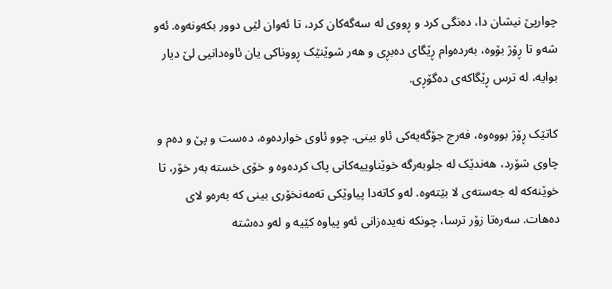چوارپێ نیشان دا، دەنگی کرد و ڕووی لە سەگەکان کرد، تا ئەوان لێی دوور بکەونەوە. ئەو شەو تا ڕۆژ بۆوە، بەردەوام ڕێگای دەبڕی و هەر شوێنێک ڕووناکی یان ئاوەدانیی لێ دیار بوایە، لە ترس ڕێگاکەی دەگۆڕی.

کاتێک ڕۆژ بووەوە، فەرج جۆگەیەکی ئاو بینی. چوو ئاوی خواردەوە، دەست و پێ و دەم و چاوی شۆرد، هەندێک لە جلوبەرگە خوێناوییەکانی پاک کردەوە و خۆی خستە بەر خۆر، تا خوێنەکە لە جەستەی لا بێتەوە. لەو کاتەدا پیاوێکی تەمەنخۆری بینی کە بەرەو لای دەهات. سەرەتا زۆر ترسا، چونکە نەیدەزانی ئەو پیاوە کێیە و لەو دەشتە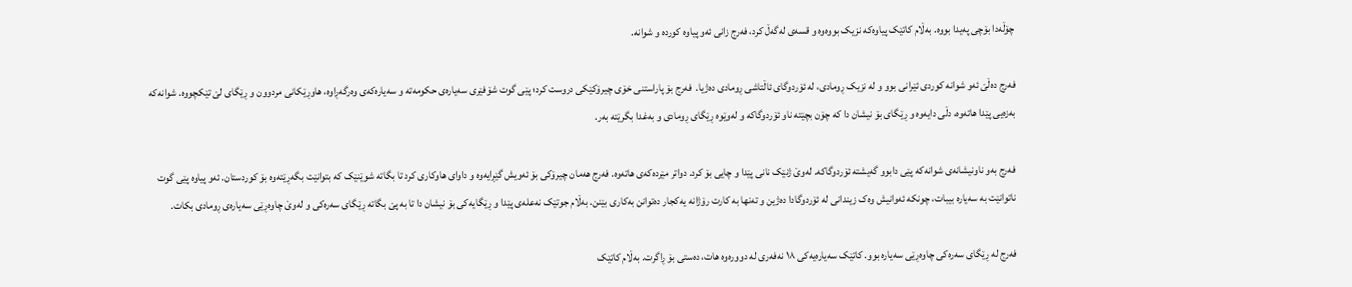چۆڵەدا بۆچی پەیدا بووە. بەڵام کاتێک پیاوەکە نزیک بووەوە و قسەی لەگەڵ کرد، فەرج زانی ئەو پیاوە کوردە و شوانە.

فەرج دەڵێ ئەو شوانە کوردی ئێرانی بوو و لە نزیک ڕومادی، لە ئۆردوگای ئاڵتاشی ڕومادی دەژیا.  فەرج بۆ پاراستنی خۆی چیرۆکێکی دروست کرد؛ پێی گوت شۆفێری سەیارەی حکومەتە و سەیارەکەی وەرگەڕاوە، هاوڕێکانی مردوون و ڕێگای لێ تێکچووە. شوانەکە بەزەیی پێدا هاتەوە، دڵی دایەوە و ڕێگای بۆ نیشان دا کە چۆن بچێتە ناو ئۆردوگاکە و لەوێوە ڕێگای ڕومادی و بەغدا بگرێتە بەر.

فەرج بەو ناونیشانەی شوانەکە پێی دابوو گەیشتە ئۆردوگاکە. لەوێ ژنێک نانی پێدا و چایی بۆ کرد. دواتر مێردەکەی هاتەوە. فەرج هەمان چیرۆکی بۆ ئەویش گێڕایەوە و داوای هاوکاری کرد تا بگاتە شوێنێک کە بتوانێت بگەڕێتەوە بۆ کوردستان. ئەو پیاوە پێی گوت ناتوانێت بە سەیارە بیبات، چونکە ئەوانیش وەک زیندانی لە ئۆردوگادا دەژین و تەنها بە کارت رۆژانە یەکجار دەتوانن بەکاری بێنن. بەڵام جوتێک نەعلەی پێدا و ڕێگایەکی بۆ نیشان دا تا بە پێ بگاتە ڕێگای سەرەکی و لەوێ چاوەڕێی سەیارەی ڕومادی بکات.

فەرج لە ڕێگای سەرەکی چاوەڕێی سەیارە بوو. کاتێک سەیارەیەکی ١٨ نەفەری لە دوورەوە هات، دەستی بۆ ڕاگرت. بەڵام کاتێک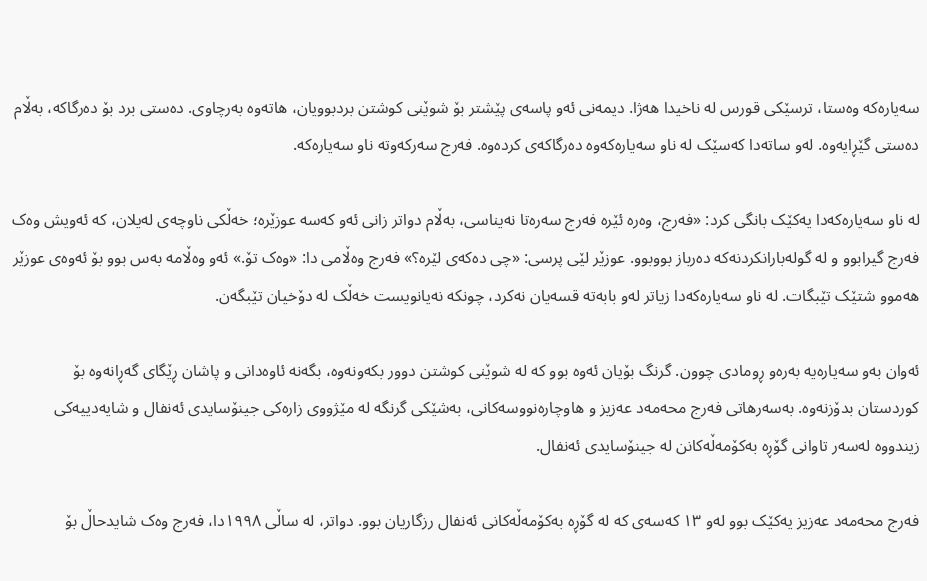سەیارەکە وەستا، ترسێکی قورس لە ناخیدا هەژا. دیمەنی ئەو پاسەی پێشتر بۆ شوێنی کوشتن بردبوویان، هاتەوە بەرچاوی. دەستی برد بۆ دەرگاکە، بەڵام دەستی گێڕایەوە. لەو ساتەدا کەسێک لە ناو سەیارەکەوە دەرگاکەی کردەوە. فەرج سەرکەوتە ناو سەیارەکە.

لە ناو سەیارەکەدا یەکێک بانگی کرد: «فەرج، وەرە ئێرە فەرج سەرەتا نەیناسی، بەڵام دواتر زانی ئەو کەسە عوزێرە؛ خەڵکی ناوچەی لەیلان، کە ئەویش وەک فەرج گیرابوو و لە گولەبارانکردنەکە دەرباز بووبوو. عوزێر لێی پرسی: «چی دەکەی لێرە؟» فەرج وەڵامی دا: «وەک تۆ.» ئەو وەڵامە بەس بوو بۆ ئەوەی عوزێر هەموو شتێک تێبگات. لە ناو سەیارەکەدا زیاتر لەو بابەتە قسەیان نەکرد، چونکە نەیانویست خەڵک لە دۆخیان تێبگەن.

ئەوان بەو سەیارەیە بەرەو ڕومادی چوون. گرنگ بۆیان ئەوە بوو کە لە شوێنی کوشتن دوور بکەونەوە، بگەنە ئاوەدانی و پاشان ڕێگای گەڕانەوە بۆ کوردستان بدۆزنەوە. بەسەرهاتی فەرج محەمەد عەزیز و هاوچارەنووسەکانی، بەشێکی گرنگە لە مێژووی زارەکی جینۆسایدی ئەنفال و شایەدییەکی زیندووە لەسەر تاوانی گۆڕە بەکۆمەڵەکانن لە جینۆسایدی ئەنفال.

فەرج محەمەد عەزیز یەکێک بوو لەو ١٣ کەسەی کە لە گۆڕە بەکۆمەڵەکانی ئەنفال رزگاریان بوو. دواتر، لە ساڵی ١٩٩٨دا، فەرج وەک شایدحاڵ بۆ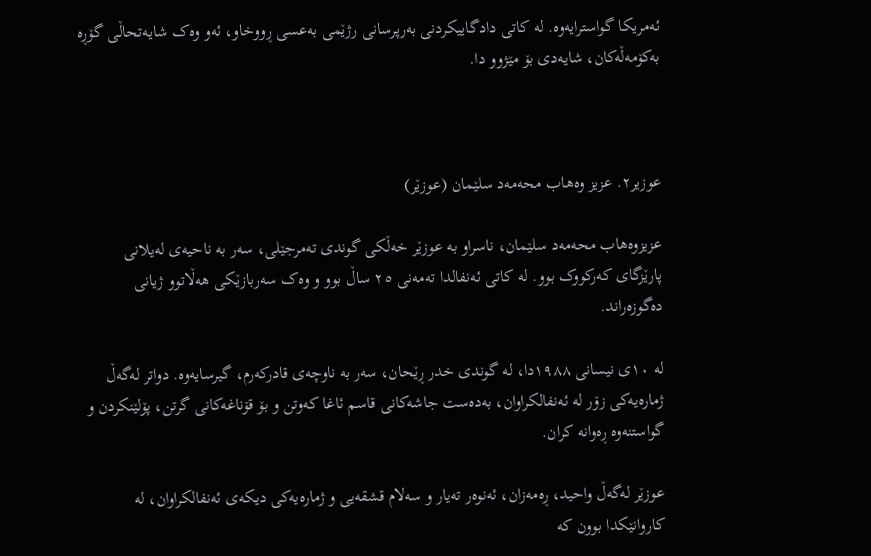ئەمریکا گواسترایەوە. لە کاتی دادگاییکردنی بەرپرسانی رژێمی بەعسی ڕووخاو، ئەو وەک شایەتحاڵی گۆڕە بەکۆمەڵەکان، شایەدی بۆ مێژوو دا.



عوزیر٢. عزیز وەهاب محەمەد سلێمان (عوزێر)

عزیزوەهاب محەمەد سلێمان، ناسراو بە عوزێر خەڵکی گوندی تەمرجێلی، سەر بە ناحیەی لەیلانی پارێزگای کەرکووک بوو. لە کاتی ئەنفالدا تەمەنی ٢٥ ساڵ بوو و وەک سەربازێکی هەڵاتوو ژیانی دەگوزەراند.

لە ١٠ی نیسانی ١٩٨٨دا، لە گوندی خدر ڕێحان، سەر بە ناوچەی قادرکەرم، گیرسایەوە. دواتر لەگەڵ ژمارەیەکی زۆر لە ئەنفالکراوان، بەدەست جاشەکانی قاسم ئاغا کەوتن و بۆ قۆناغەکانی گرتن، پۆلێنکردن و گواستنەوە ڕەوانە کران.

عوزێر لەگەڵ واحید، ڕەمەزان، ئەنوەر تەیار و سەلام قشقەیی و ژمارەیەکی دیکەی ئەنفالکراوان، لە کاروانێکدا بوون کە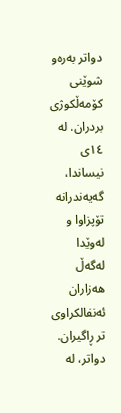دواتر بەرەو شوێنی کۆمەڵکوژی بردران. لە ١٤ی نیساندا، گەیەندرانە تۆپزاوا و لەوێدا لەگەڵ هەزاران ئەنفالکراوی تر ڕاگیران. دواتر، لە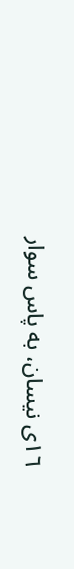١٦ی نیسان، بە پاس سوار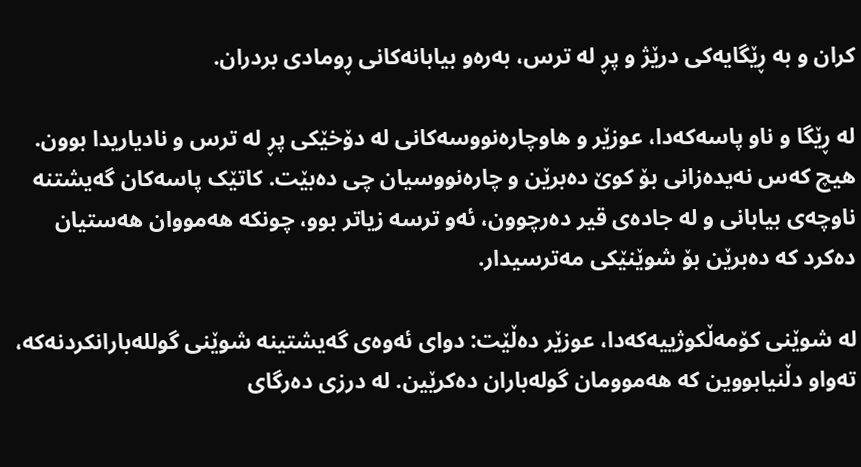کران و بە ڕێگایەکی درێژ و پڕ لە ترس، بەرەو بیابانەکانی ڕومادی بردران.

لە ڕێگا و ناو پاسەکەدا، عوزێر و هاوچارەنووسەکانی لە دۆخێکی پڕ لە ترس و نادیاریدا بوون. هیچ کەس نەیدەزانی بۆ کوێ دەبرێن و چارەنووسیان چی دەبێت. کاتێک پاسەکان گەیشتنە ناوچەی بیابانی و لە جادەی قیر دەرچوون، ئەو ترسە زیاتر بوو، چونکە هەمووان هەستیان دەکرد کە دەبرێن بۆ شوێنێکی مەترسیدار.

لە شوێنی کۆمەڵکوژییەکەدا، عوزێر دەڵێت: دوای ئەوەی گەیشتینە شوێنی گوللەبارانکردنەکە، تەواو دڵنیابووین کە هەموومان گولەباران دەکرێین. لە درزی دەرگای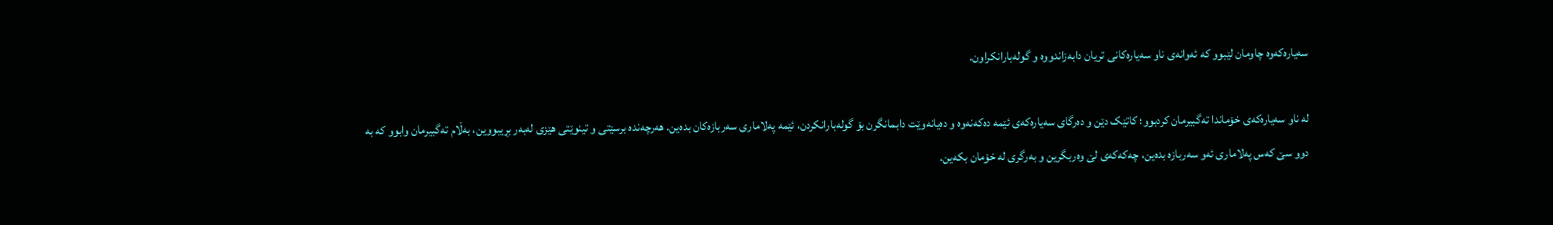سەیارەکەوە چاومان لێبوو کە ئەوانەی ناو سەیارەکانی تریان دابەزاندووە و گولەبارانکراون.

لە ناو سەیارەکەی خۆماندا تەگبیرمان کردبوو؛ کاتێک دێن و دەرگای سەیارەکەی ئێمە دەکەنەوە و دەیانەوێت دابمانگرن بۆ گولەبارانکردن، ئێمە پەلاماری سەربازەکان بدەین. هەرچەندە برسێتی و تینوێتی هێزی لەبەر بڕیبووین، بەڵام تەگبیرمان وابوو کە بە دوو سێ کەس پەلاماری ئەو سەربازە بدەین، چەکەکەی لێ وەربگرین و بەرگری لە خۆمان بکەین.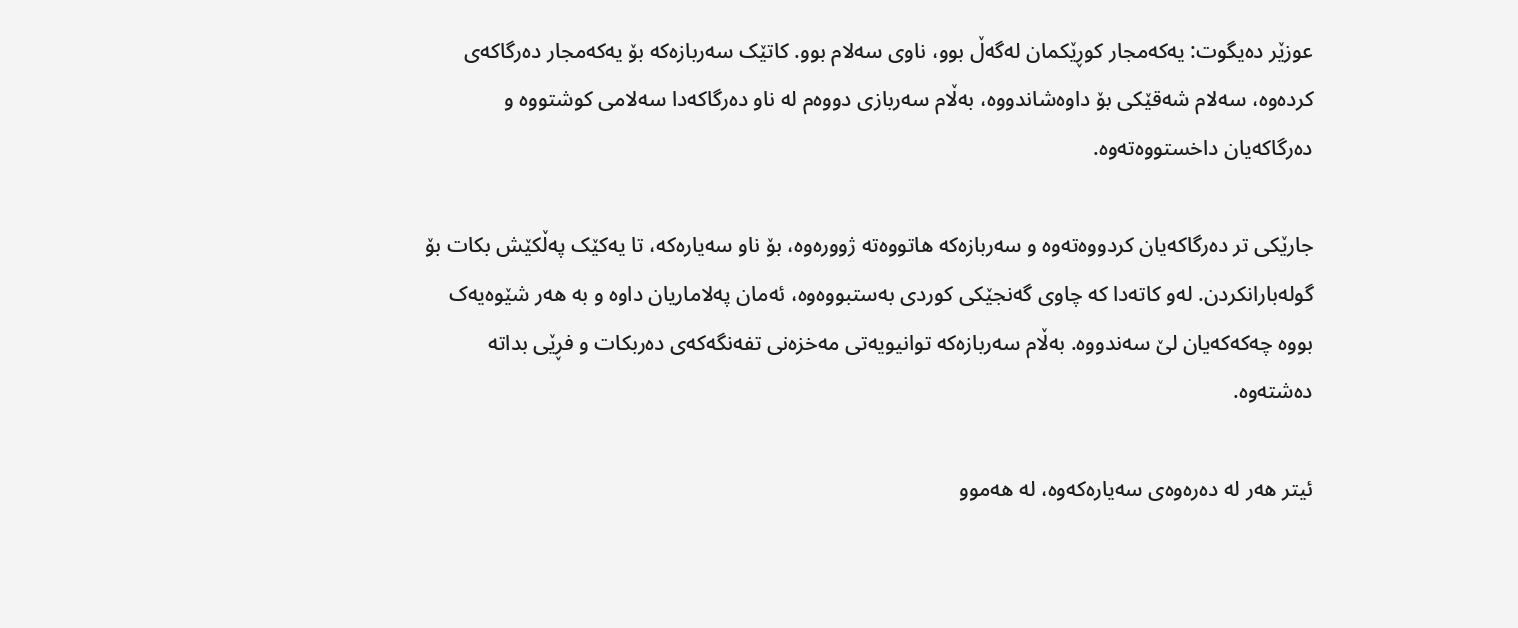عوزێر دەیگوت: یەکەمجار کوڕێکمان لەگەڵ بوو، ناوی سەلام بوو. کاتێک سەربازەکە بۆ یەکەمجار دەرگاکەی کردەوە، سەلام شەقێکی بۆ داوەشاندووە، بەڵام سەربازی دووەم لە ناو دەرگاکەدا سەلامی کوشتووە و دەرگاکەیان داخستووەتەوە.

جارێکی تر دەرگاکەیان کردووەتەوە و سەربازەکە هاتووەتە ژوورەوە، بۆ ناو سەیارەکە، تا یەکێک پەڵکێش بکات بۆ گولەبارانکردن. لەو کاتەدا کە چاوی گەنجێکی کوردی بەستبووەوە، ئەمان پەلاماریان داوە و بە هەر شێوەیەک بووە چەکەکەیان لێ سەندووە. بەڵام سەربازەکە توانیویەتی مەخزەنی تفەنگەکەی دەربکات و فڕێی بداتە دەشتەوە.

ئیتر هەر لە دەرەوەی سەیارەکەوە، لە هەموو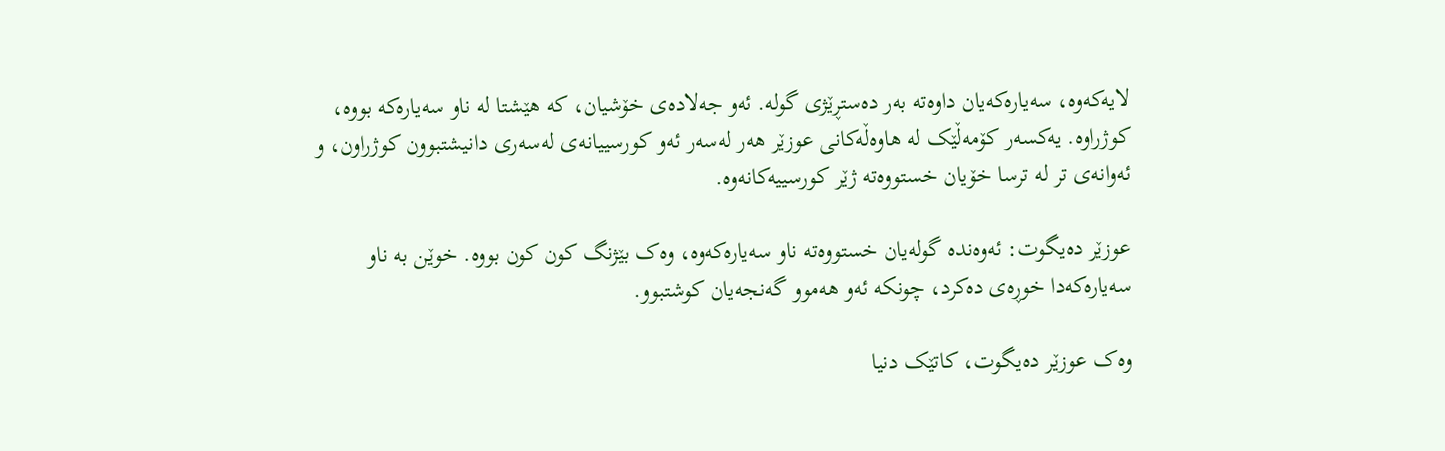لایەکەوە، سەیارەکەیان داوەتە بەر دەستڕێژی گولە. ئەو جەلادەی خۆشیان، کە هێشتا لە ناو سەیارەکە بووە، کوژراوە. یەکسەر کۆمەڵێک لە هاوەڵەکانی عوزێر هەر لەسەر ئەو کورسییانەی لەسەری دانیشتبوون کوژراون، و ئەوانەی تر لە ترسا خۆیان خستووەتە ژێر کورسییەکانەوە.

عوزێر دەیگوت: ئەوەندە گولەیان خستووەتە ناو سەیارەکەوە، وەک بێژنگ کون کون بووە. خوێن بە ناو سەیارەکەدا خوڕەی دەکرد، چونکە ئەو هەموو گەنجەیان کوشتبوو.

وەک عوزێر دەیگوت، کاتێک دنیا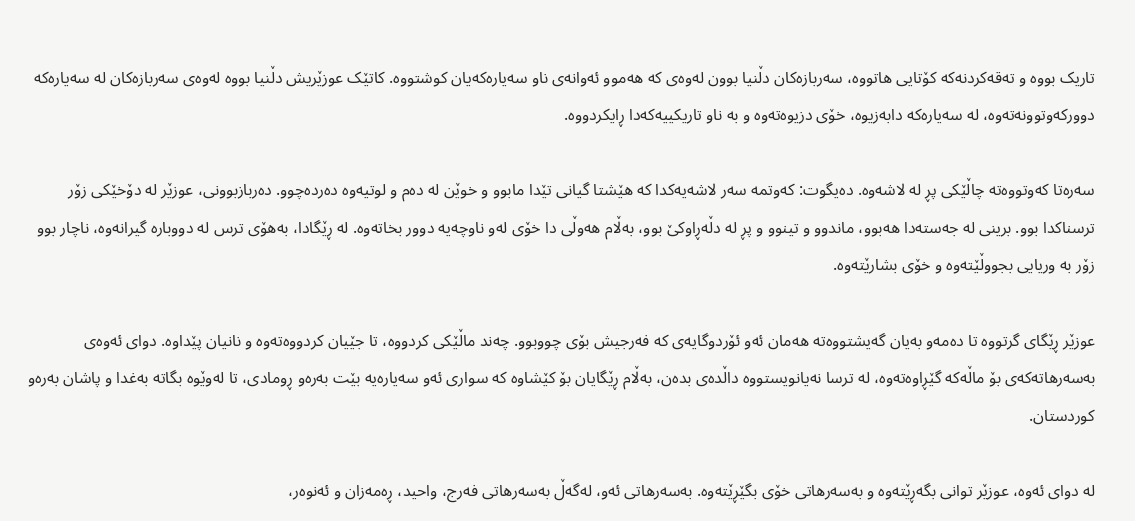تاریک بووە و تەقەکردنەکە کۆتایی هاتووە، سەربازەکان دڵنیا بوون لەوەی کە هەموو ئەوانەی ناو سەیارەکەیان کوشتووە. کاتێک عوزێریش دڵنیا بووە لەوەی سەربازەکان لە سەیارەکە دوورکەوتوونەتەوە، لە سەیارەکە دابەزیوە، خۆی دزیوەتەوە و بە ناو تاریکییەکەدا ڕایکردووە.

سەرەتا کەوتووەتە چاڵێکی پڕ لە لاشەوە. دەیگوت: کەوتمە سەر لاشەیەکدا کە هێشتا گیانی تێدا مابوو و خوێن لە دەم و لوتیەوە دەردەچوو. دەربازبوونی، عوزێر لە دۆخێکی زۆر ترسناکدا بوو. برینی لە جەستەدا هەبوو، ماندوو و تینوو و پڕ لە دڵەڕاوکێ بوو، بەڵام هەوڵی دا خۆی لەو ناوچەیە دوور بخاتەوە. لە ڕێگادا، بەهۆی ترس لە دووبارە گیرانەوە، ناچار بوو زۆر بە وریایی بجووڵێتەوە و خۆی بشارێتەوە.

عوزێر ڕێگای گرتووە تا دەمەو بەیان گەیشتووەتە هەمان ئەو ئۆردوگایەی کە فەرجیش بۆی چووبوو. چەند ماڵێکی کردووە، تا جێیان کردووەتەوە و نانیان پێداوە. دوای ئەوەی بەسەرهاتەکەی بۆ ماڵەکە گێڕاوەتەوە، لە ترسا نەیانویستووە داڵدەی بدەن، بەڵام ڕێگایان بۆ کێشاوە کە سواری ئەو سەیارەیە بێت بەرەو ڕومادی، تا لەوێوە بگاتە بەغدا و پاشان بەرەو کوردستان.

لە دوای ئەوە، عوزێر توانی بگەڕێتەوە و بەسەرهاتی خۆی بگێڕێتەوە. بەسەرهاتی ئەو، لەگەڵ بەسەرهاتی فەرج، واحید، ڕەمەزان و ئەنوەر،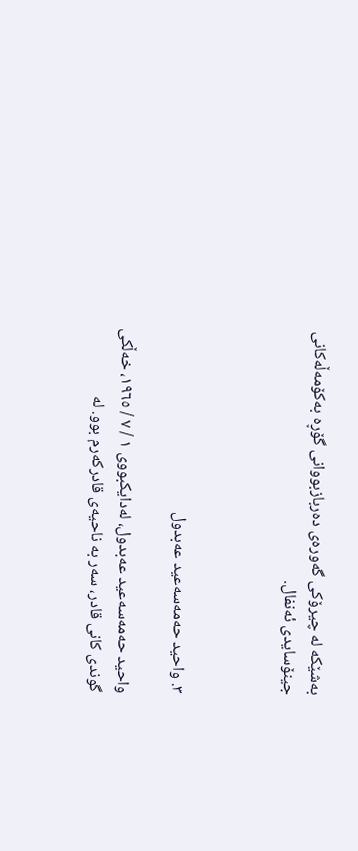بەشێکە لە چیرۆکی گەورەی دەربازبووانی گۆڕە بەکۆمەڵەکانی جینۆسایدی ئەنفال.



٣. واحید حەمەسەعید عەبدول

واحید حەمەسەعید عەبدول، لەدایکبووی ١ / ٧ / ١٩٦٥، خەڵکی گوندی کانی قادر، سەر بە ناحیەی قادرکەرم بوو. لە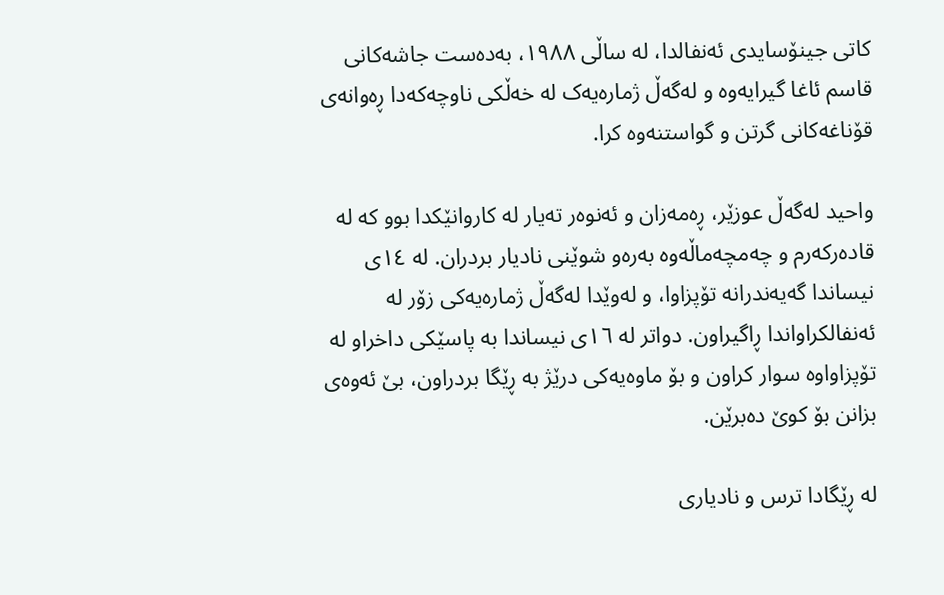کاتی جینۆسایدی ئەنفالدا، لە ساڵی ١٩٨٨، بەدەست جاشەکانی قاسم ئاغا گیرایەوە و لەگەڵ ژمارەیەک لە خەڵکی ناوچەکەدا ڕەوانەی قۆناغەکانی گرتن و گواستنەوە کرا.

واحید لەگەڵ عوزێر، ڕەمەزان و ئەنوەر تەیار لە کاروانێکدا بوو کە لە قادەرکەرم و چەمچەماڵەوە بەرەو شوێنی نادیار بردران. لە ١٤ی نیساندا گەیەندرانە تۆپزاوا، و لەوێدا لەگەڵ ژمارەیەکی زۆر لە ئەنفالکراواندا ڕاگیراون. دواتر لە ١٦ی نیساندا بە پاسێکی داخراو لە تۆپزاواوە سوار کراون و بۆ ماوەیەکی درێژ بە ڕێگا بردراون، بێ ئەوەی بزانن بۆ کوێ دەبرێن.

لە ڕێگادا ترس و نادیاری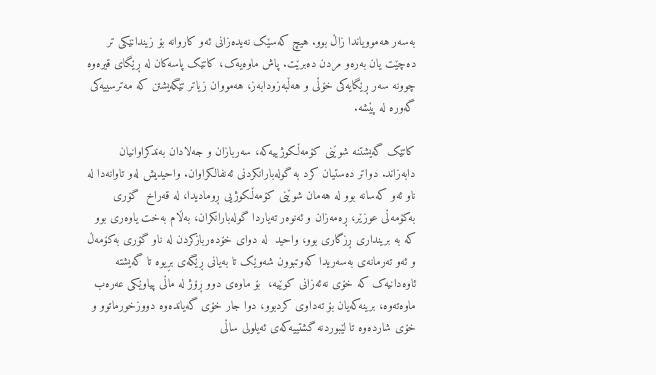بەسەر هەموویاندا زاڵ بوو. هیچ کەسێک نەیدەزانی ئەو کاروانە بۆ زیندانێکی تر دەچێت یان بەرەو مردن دەبرێت. پاش ماوەیەک، کاتێک پاسەکان لە ڕێگای قیرەوە چوونە سەر ڕێگایەکی خۆڵی و هەڵبەزودابەز، هەمووان زیاتر تێگەیشتن کە مەترسییەکی گەورە لە پێشە.

کاتێک گەیشتنە شوێنی کۆمەڵکوژییەکە، سەربازان و جەلادان بەندکراوانیان دابەزاند. دواتر دەستیان کرد بە گولەبارانکردنی ئەنفالکراوان. واحیدیش لەو تاوانەدا لە ناو ئەو کەسانە بوو لە هەمان شوێنی کۆمەڵکوژیی ڕومادیدا، لە قەراخ  گۆری بەکۆمەڵی عوزێر، ڕەمەزان و ئەنوەر تەیاردا گولەبارانکران، بەڵام بەخت یاوەری بوو کە بە برینداری ڕزگاری بوو، واحید  لە دوای خۆدەربازکردن لە ناو گۆری بەکۆمەڵ و ئەو تەرمانەی بەسەریدا کەوتبوون شەوێک تا بەیانی ڕێگەی بڕیوە تا گەیشتە ئاوەدانیەک کە خۆی نەئەزانی کوێیە،  بۆ ماوەی دوو ڕۆژ لە ماڵی پیاوێکی عەرەب ماوەتەوە، برینەکەیان بۆ تەداوی کردبوو، دوا جار خۆی گەیاندەوە دووزخورماتوو و خۆی شاردەوە تا لێبوردنە گشتییەکەی ئەیلولی ساڵی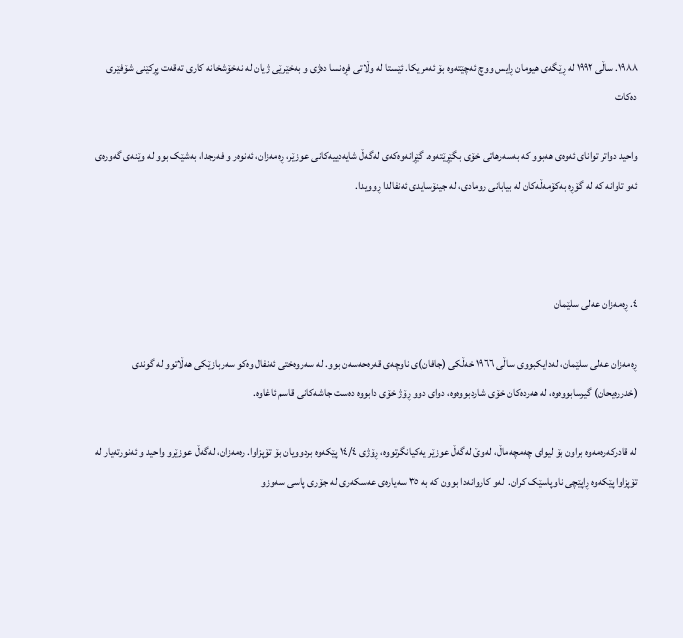١٩٨٨. ساڵی ١٩٩٢ لە ڕێگەی هیومان ڕایس ووچ ئەچێتەوە بۆ ئەمریکا. ئێستا لە وڵاتی فڕەنسا دەژی و بەخێرێی ژیان لە نەخۆشخانە کاری تەقەت پڕکێنی شۆفێری دەکات

واحید دواتر توانای ئەوەی هەبوو کە بەسەرهاتی خۆی بگێڕێتەوە. گێڕانەوەکەی لەگەڵ شایەدییەکانی عوزێر، ڕەمەزان، ئەنوەر و فەرجدا، بەشێک بوو لە وێنەی گەورەی ئەو تاوانە کە لە گۆڕە بەکۆمەڵەکان لە بیابانی رومادی، لە جینۆسایدی ئەنفالدا ڕوویدا.



٤. ڕەمەزان عەلی سلێمان

ڕەمەزان عەلی سلێمان، لەدایکبووی ساڵی ١٩٦٦ خەڵکی (جافان)ی ناوچەی قەرەحەسەن بوو. لە سەروەختی ئەنفال وەکو سەربازێکی هەڵاتوو لە گوندی (خدررەیحان) گیرسابووەوە، لە هەردەکان خۆی شاردبووەوە، دوای دوو ڕۆژ خۆی دابووە دەست جاشەکانی قاسم ئاغاوە.

لە قادرکەرەمەوە براون بۆ لیوای چەمچەماڵ، لەوێ لەگەڵ عوزێر یەکیانگرتووە، ڕۆژی ١٤/٤ پێکەوە بردوویان بۆ تۆپزاوا. رەمەزان، لەگەڵ عوزێرو واحید و ئەنورتەیار لە تۆپزاوا پێکەوە ڕاپێچی ناوپاسێک کران.  لەو کاروانەدا بوون کە بە ٣٥ سەیارەی عەسکەری لە جۆری پاسی سەوزو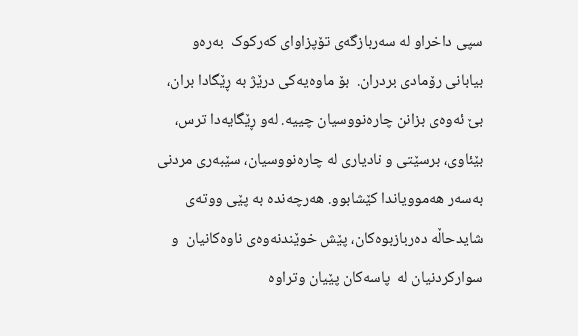سپی داخراو لە سەربازگەی تۆپزاوای کەرکوک  بەرەو بیابانی رۆمادی بردران.  بۆ ماوەیەکی درێژ بە ڕێگادا بران، بێ ئەوەی بزانن چارەنووسیان چییە. لەو ڕێگایەدا ترس، بێئاوی، برسێتی و نادیاری لە چارەنووسیان، سێبەری مردنی بەسەر هەموویاندا کێشابوو. هەرچەندە بە پێی ووتەی شایدحاڵە دەربازبوەکان، پێش خوێندنەوەی ناوەکانیان  و سوارکردنیان لە  پاسەکان پێیان وتراوە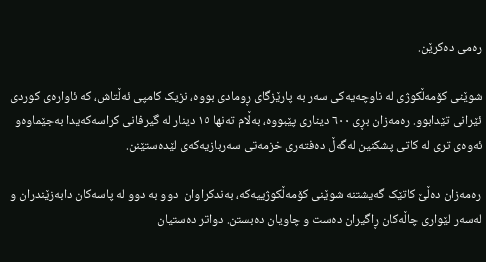رەمی دەکرێن.

شوێنی کۆمەڵکوژی لە ناوچەیەکی سەر بە پارێزگای ڕومادی بووە، نزیک کامپی ئەڵتاش، کە ئاوارەی کوردی ئێرانی تێدابوو. رەمەزان بڕی ٦٠٠ دیناری پێبووە، بەڵام تەنها ١٥ دینار لە گیرفانی کراسەکەیدا بەجێماوەو ئەوەی تری لە کاتی پشکنین لەگەڵ دەفتەری خزمەتی سەربازیەکەی لێدەستێنن.

رەمەزان دەڵێ کاتێک گەیشتنە شوێنی کۆمەڵکوژییەکە، بەندکراوان  دوو بە دوو لە پاسەکان دابەزێندران و لەسەر لێواری چاڵەکان ڕاگیران دەست و چاویان دەبستن. دواتر دەستیان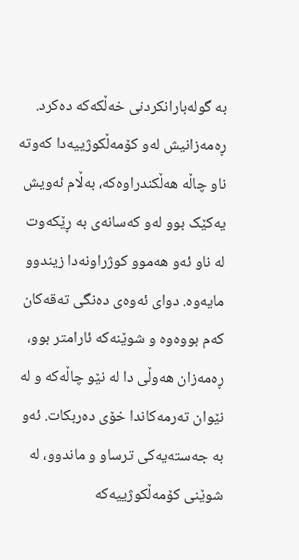بە گولەبارانکردنی خەڵکەکە دەکرد. ڕەمەزانیش لەو کۆمەڵکوژییەدا کەوتە ناو چاڵە هەڵکندراوەکە، بەڵام ئەویش یەکێک بوو لەو کەسانەی بە ڕێکەوت  لە ناو ئەو هەموو کوژراونەدا زیندوو مایەوە. دوای ئەوەی دەنگی تەقەکان کەم بووەوە و شوێنەکە ئارامتر بوو، ڕەمەزان هەوڵی دا لە نێو چاڵەکە و لە نێوان تەرمەکاندا خۆی دەربکات. ئەو بە جەستەیەکی ترساو و ماندوو، لە شوێنی کۆمەڵکوژییەکە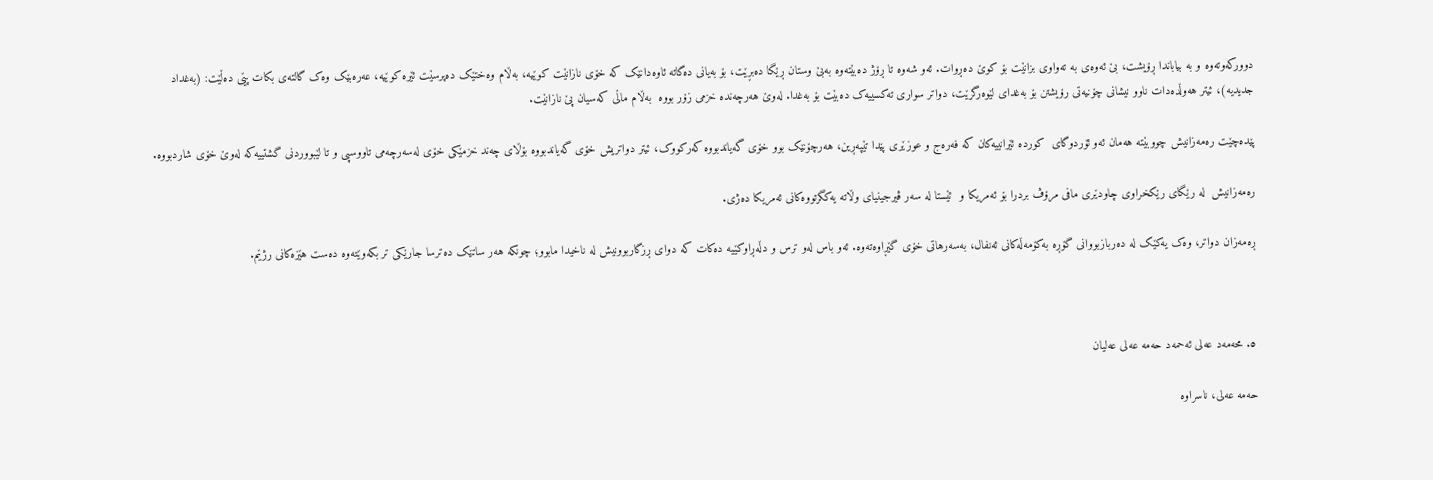دوورکەوتەوە و بە بیاباندا ڕۆیشت، بێ ئەوەی بە تەواوی بزانێت بۆ کوێ دەڕوات. ئەو شەوە تا ڕۆژ دەبێتەوە بەبێ وستان ڕێگا دەبڕێت، بۆ بەیانی دەگاتە ئاوەدانێک کە خۆی نازانێت کوێیە، بەڵام وەختێک دەپرسێت ئێرە کوێیە، عەرەبێک وەک گالتەی بکات پێی دەڵێت: (بەغداد جدیدیە)، ئیتر هەوڵدەدات ناوو نیشانی چۆنیەتی رۆیشتن بۆ بەغدای لێوەرگرێت، دواتر سواری تەکسییەک دەبێت بۆ بەغدا. لەوێ هەرچەندە خزمی زۆر بووە  بەڵام ماڵی کەسیان پێ نازانێت.

پێدەچێت رەمەزانیش چووبێتە هەمان ئەو ئۆردوگای  کوردە ئێرانییەکان کە فەرەج و عوزێری پێدا تێپەڕین، هەرچۆنێک بوو خۆی گەیاندبووە کەرکووک، ئیتر دواتریش خۆی گەیاندبووە بۆڵای چەند خزمێکی خۆی لەسەرچەمی تاووسپی و تا لێبووردنی گشتییەکە لەوێ خۆی شاردبووە.

رەمەزانیش  لە رێگای رێکخراوی چاودێری مافی مرۆڤ بردرا بۆ ئەمریکا و  ئێستا لە سەر ڤیرجینیای وڵاتە یەکگرتووەکانی ئەمریکا دەژی.

ڕەمەزان دواتر، وەک یەکێک لە دەربازبووانی گۆڕە بەکۆمەڵەکانی ئەنفال، بەسەرهاتی خۆی گێڕاوەتەوە. ئەو باس لەو ترس و دڵەڕاوکێیە دەکات کە دوای ڕزگاربوونیش لە ناخیدا مابوو؛ چونکە هەر ساتێک دەترسا جارێکی تر بکەوێتەوە دەست هێزەکانی رژێم.



٥. محەمەد عەلی ئەحمەد حەمە عەلی عەلیان

حەمە عەلی، ناسراوە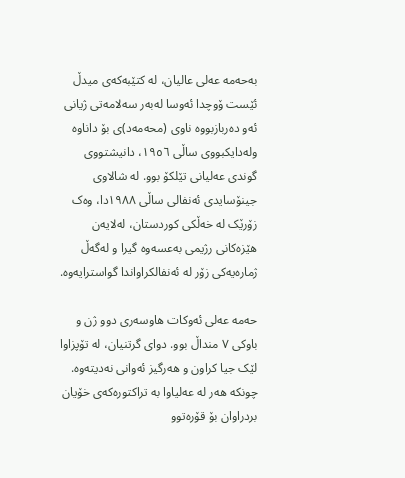بەحەمە عەلی عالیان، لە کتێبەکەی میدڵ ئێست ۆوچدا ئەوسا لەبەر سەلامەتی ژیانی ئەو دەربازبووە ناوی (محەمەد)ی بۆ داناوە ولەدایکبووی ساڵی ١٩٥٦، دانیشتووی گوندی عەلیانی تێلکۆ بوو. لە شالاوی جینۆسایدی ئەنفالی ساڵی ١٩٨٨دا، وەک زۆرێک لە خەڵکی کوردستان، لەلایەن هێزەکانی رژیمی بەعسەوە گیرا و لەگەڵ ژمارەیەکی زۆر لە ئەنفالکراواندا گواسترایەوە.

حەمە عەلی ئەوکات هاوسەری دوو ژن و باوکی ٧ منداڵ بوو. دوای گرتنیان، لە تۆپزاوا لێک جیا کراون و هەرگیز ئەوانی نەدیتەوە.  چونکە هەر لە عەلیاوا بە تراکتورەکەی خۆیان بردراوان بۆ قۆرەتوو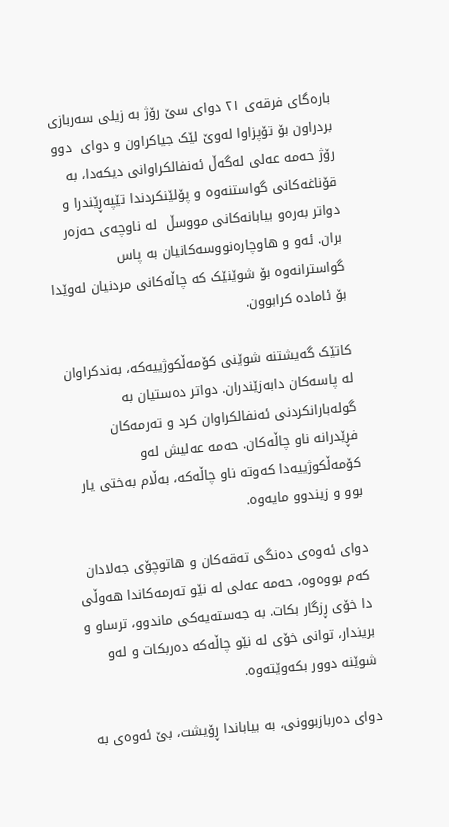بارەگای فرقەی ٢١ دوای سێ رۆژ بە زیلی سەربازی بردراون بۆ تۆپزاوا لەوێ لێک جیاکراون و دوای  دوو رۆژ حەمە عەلی لەگەڵ ئەنفالکراوانی دیکەدا، بە قۆناغەکانی گواستنەوە و پۆلێنکردندا تێپەڕێندرا و دواتر بەرەو بیابانەکانی مووسڵ  لە ناوچەی حەزەر بران. ئەو و هاوچارەنووسەکانیان بە پاس گواسترانەوە بۆ شوێنێک کە چاڵەکانی مردنیان لەوێدا بۆ ئامادە کرابوون.

کاتێک گەیشتنە شوێنی کۆمەڵکوژییەکە، بەندکراوان لە پاسەکان دابەزێندران. دواتر دەستیان بە گولەبارانکردنی ئەنفالکراوان کرد و تەرمەکان فڕێدرانە ناو چاڵەکان. حەمە عەلیش لەو کۆمەڵکوژییەدا کەوتە ناو چاڵەکە، بەڵام بەختی یار بوو و زیندوو مایەوە.

دوای ئەوەی دەنگی تەقەکان و هاتوچۆی جەلادان کەم بووەوە، حەمە عەلی لە نێو تەرمەکاندا هەوڵی دا خۆی ڕزگار بکات. بە جەستەیەکی ماندوو، ترساو و بریندار، توانی خۆی لە نێو چاڵەکە دەربکات و لەو شوێنە دوور بکەوێتەوە.

دوای دەربازبوونی، بە بیاباندا ڕۆیشت، بێ ئەوەی بە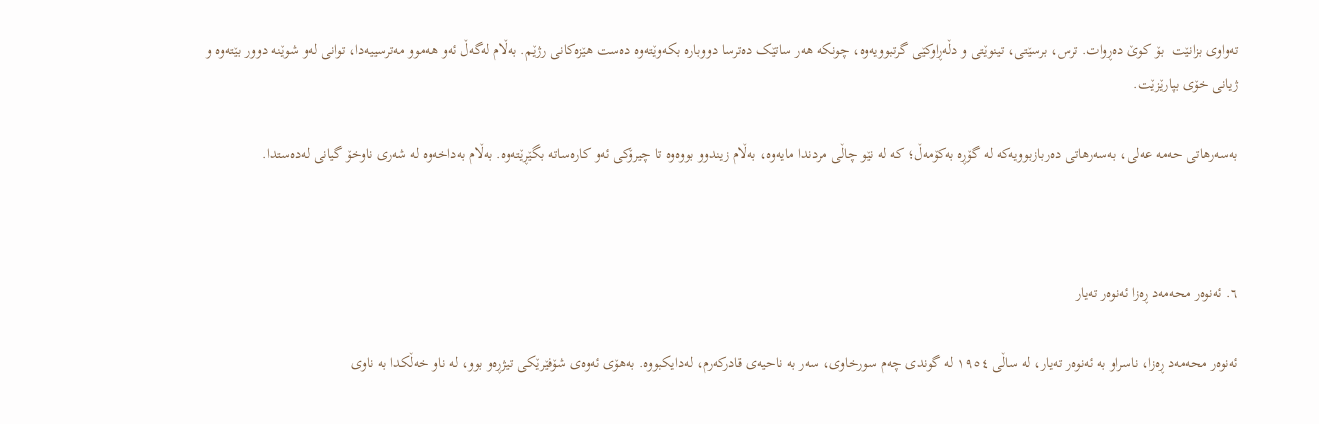تەواوی بزانێت  بۆ کوێ دەڕوات. ترس، برسێتی، تینوێتی و دڵەڕاوکێی گرتبوویەوە، چونکە هەر ساتێک دەترسا دووبارە بکەوێتەوە دەست هێزەکانی رژێم. بەڵام لەگەڵ ئەو هەموو مەترسییەدا، توانی لەو شوێنە دوور بێتەوە و ژیانی خۆی بپارێزێت.

بەسەرهاتی حەمە عەلی، بەسەرهاتی دەربازبوویەکە لە گۆڕە بەکۆمەڵ؛ کە لە نێو چاڵی مردندا مایەوە، بەڵام زیندوو بووەوە تا چیرۆکی ئەو کارەساتە بگێڕێتەوە. بەڵام بەداخەوە لە شەری ناوخۆ گیانی لەدەستدا.



٦. ئەنوەر محەمەد ڕەزا ئەنوەر تەیار

ئەنوەر محەمەد ڕەزا، ناسراو بە ئەنوەر تەیار، لە ساڵی ١٩٥٤ لە گوندی چەم سورخاوی، سەر بە ناحیەی قادرکەرم، لەدایکبووە. بەهۆی ئەوەی شۆفێرێکی تیژڕەو بوو، لە ناو خەڵکدا بە ناوی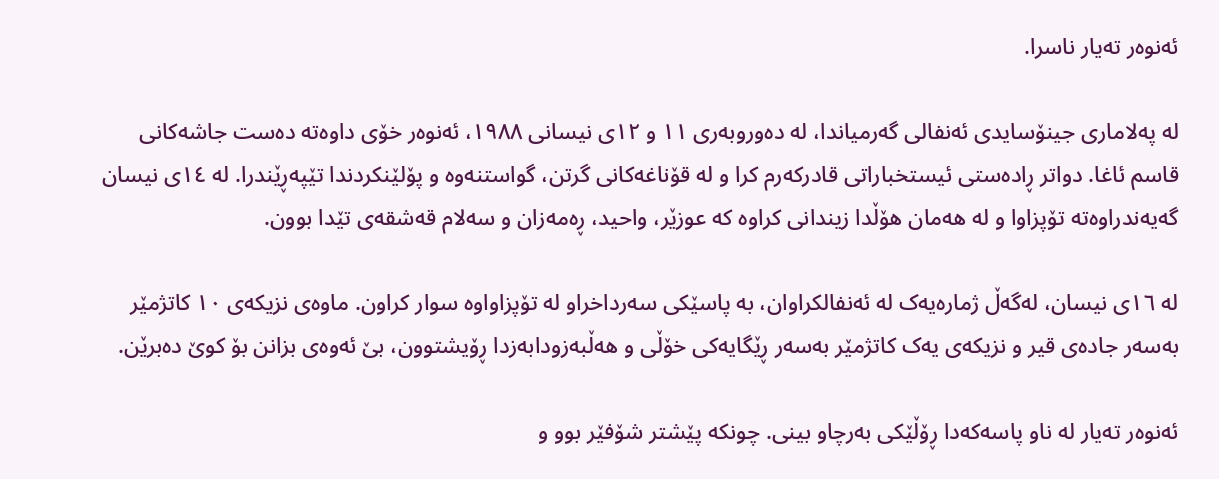ئەنوەر تەیار ناسرا.

لە پەلاماری جینۆسایدی ئەنفالی گەرمیاندا، لە دەوروبەری ١١ و ١٢ی نیسانی ١٩٨٨، ئەنوەر خۆی داوەتە دەست جاشەکانی قاسم ئاغا. دواتر ڕادەستی ئیستخباراتی قادرکەرم کرا و لە قۆناغەکانی گرتن، گواستنەوە و پۆلێنکردندا تێپەڕێندرا. لە ١٤ی نیسان گەیەندراوەتە تۆپزاوا و لە هەمان هۆڵدا زیندانی کراوە کە عوزێر، واحید، ڕەمەزان و سەلام قەشقەی تێدا بوون.

لە ١٦ی نیسان، لەگەڵ ژمارەیەک لە ئەنفالکراوان، بە پاسێکی سەرداخراو لە تۆپزاواوە سوار کراون. ماوەی نزیکەی ١٠ کاتژمێر بەسەر جادەی قیر و نزیکەی یەک کاتژمێر بەسەر ڕێگایەکی خۆڵی و هەڵبەزودابەزدا ڕۆیشتوون، بێ ئەوەی بزانن بۆ کوێ دەبرێن.

ئەنوەر تەیار لە ناو پاسەکەدا ڕۆڵێکی بەرچاو بینی. چونکە پێشتر شۆفێر بوو و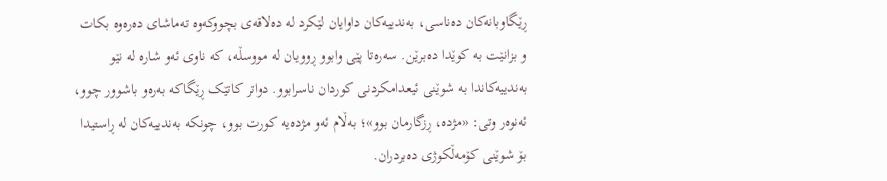ڕێگاوبانەکان دەناسی، بەندییەکان داوایان لێکرد لە دەلاقەی بچووکەوە تەماشای دەرەوە بکات و بزانێت بە کوێدا دەبرێن. سەرەتا پێی وابوو ڕوویان لە مووسڵە، کە ناوی ئەو شارە لە نێو بەندییەکاندا بە شوێنی ئیعدامکردنی کوردان ناسرابوو. دواتر کاتێک ڕێگاکە بەرەو باشوور چوو، ئەنوەر وتی: «مژدە، ڕزگارمان بوو»؛ بەڵام ئەو مژدەیە کورت بوو، چونکە بەندییەکان لە ڕاستیدا بۆ شوێنی کۆمەڵکوژی دەبردران.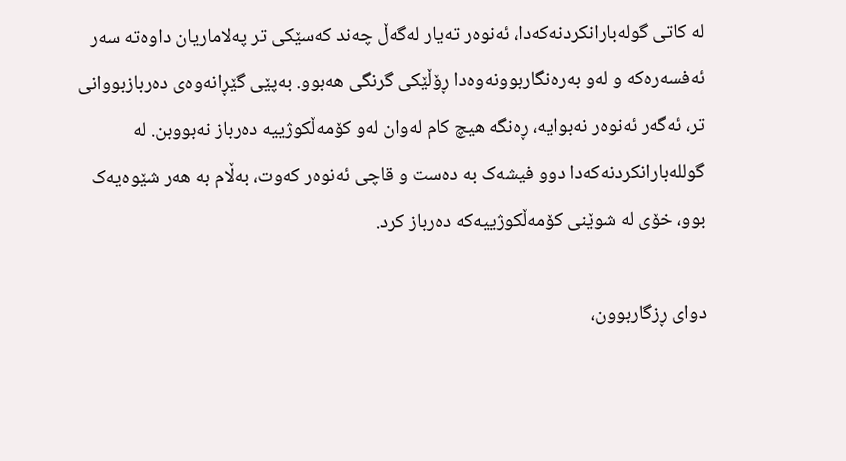لە کاتی گولەبارانکردنەکەدا، ئەنوەر تەیار لەگەڵ چەند کەسێکی تر پەلاماریان داوەتە سەر ئەفسەرەکە و لەو بەرەنگاربوونەوەدا ڕۆڵێکی گرنگی هەبوو. بەپێی گێڕانەوەی دەربازبووانی تر، ئەگەر ئەنوەر نەبوایە، ڕەنگە هیچ کام لەوان لەو کۆمەڵکوژییە دەرباز نەبووبن. لە گوللەبارانکردنەکەدا دوو فیشەک بە دەست و قاچی ئەنوەر کەوت، بەڵام بە هەر شێوەیەک بوو، خۆی لە شوێنی کۆمەڵکوژییەکە دەرباز کرد.

دوای ڕزگاربوون،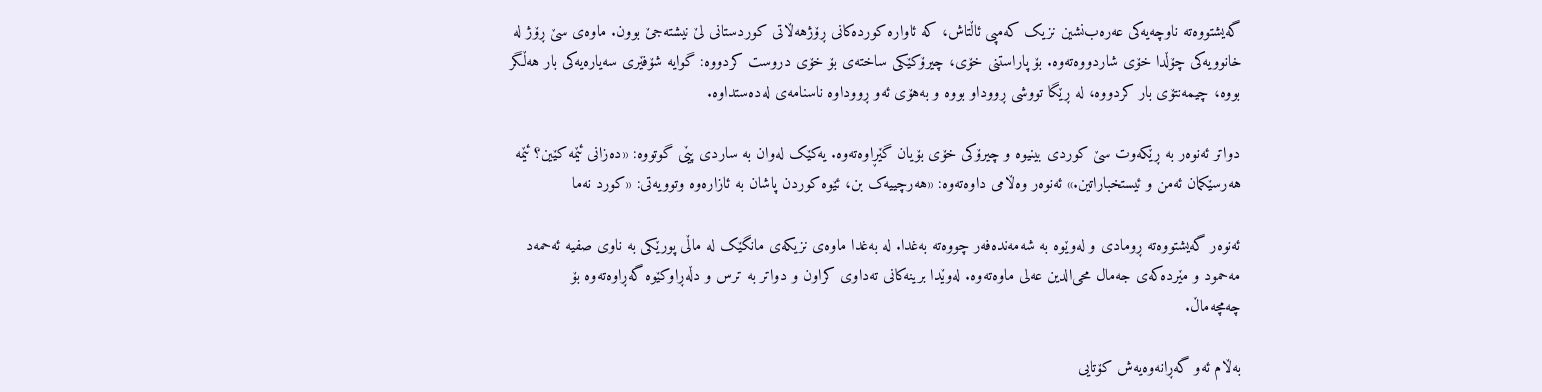گەیشتووەتە ناوچەیەکی عەرەب‌نشین نزیک کەمپی ئاڵتاش، کە ئاوارە کوردەکانی ڕۆژهەڵاتی کوردستانی لێ نیشتەجێ بوون. ماوەی سێ ڕۆژ لە خانوویەکی چۆڵدا خۆی شاردووەتەوە. بۆ پاراستنی خۆی، چیرۆکێکی ساختەی بۆ خۆی دروست کردووە: گوایە شۆفێری سەیارەیەکی بار هەڵگر بووە، چیمەنتۆی بار کردووە، لە ڕێگا تووشی ڕووداو بووە و بەهۆی ئەو ڕووداوە ناسنامەی لەدەستداوە.

دواتر ئەنوەر بە ڕێکەوت سێ کوردی بینیوە و چیرۆکی خۆی بۆیان گێڕاوەتەوە. یەکێک لەوان بە ساردی پێی گوتووە: «دەزانی ئێمە کێین؟ ئێمە هەرسێکمان ئەمن و ئیستخباراتین.» ئەنوەر وەڵامی داوەتەوە: «هەرچییەک بن، ئێوە کوردن پاشان بە ئازارەوە وتوویەتی: «کورد نەما

ئەنوەر گەیشتووەتە ڕومادی و لەوێوە بە شەمەندەفەر چووەتە بەغدا. لە بەغدا ماوەی نزیکەی مانگێک لە ماڵی پورێکی بە ناوی صفیە ئەحمەد مەحمود و مێردەکەی جەمال محی‌الدین عەلی ماوەتەوە. لەوێدا برینەکانی تەداوی کراون و دواتر بە ترس و دڵەڕاوکێوە گەڕاوەتەوە بۆ چەمچەماڵ.

بەڵام ئەو گەڕانەوەیەش کۆتایی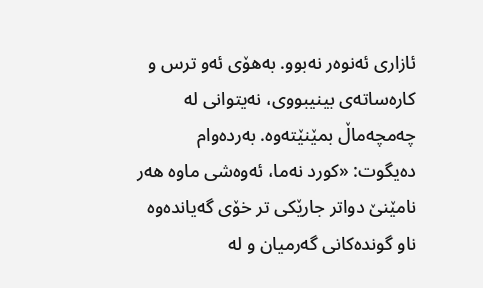ئازاری ئەنوەر نەبوو. بەهۆی ئەو ترس و کارەساتەی بینیبووی، نەیتوانی لە چەمچەماڵ بمێنێتەوە. بەردەوام دەیگوت: «کورد نەما، ئەوەشی ماوە هەر نامێنێ دواتر جارێکی تر خۆی گەیاندەوە ناو گوندەکانی گەرمیان و لە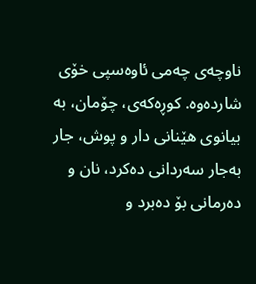ناوچەی چەمی ئاوەسپی خۆی شاردەوە. کوڕەکەی، چۆمان، بە بیانوی هێنانی دار و پوش، جار بەجار سەردانی دەکرد، نان و دەرمانی بۆ دەبرد و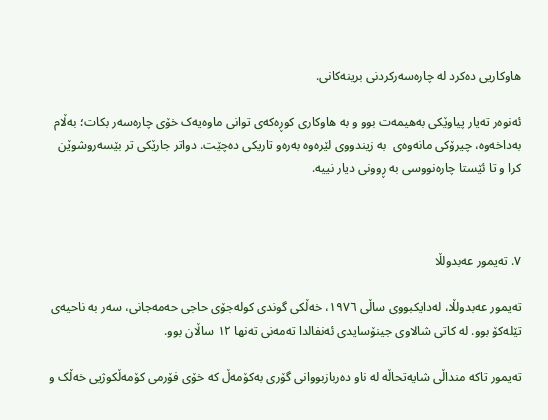هاوکاریی دەکرد لە چارەسەرکردنی برینەکانی.

ئەنوەر تەیار پیاوێکی بەهیمەت بوو و بە هاوکاری کوڕەکەی توانی ماوەیەک خۆی چارەسەر بکات؛ بەڵام بەداخەوە، چیرۆکی مانەوەی  بە زیندووی لێرەوە بەرەو تاریکی دەچێت. دواتر جارێکی تر بێسەروشوێن کرا و تا ئێستا چارەنووسی بە ڕوونی دیار نییە.



٧. تەیمور عەبدولڵا

تەیمور عەبدولڵا، لەدایکبووی ساڵی ١٩٧٦، خەڵکی گوندی کولەجۆی حاجی حەمەجانی، سەر بە ناحیەی تێلەکۆ بوو. لە کاتی شالاوی جینۆسایدی ئەنفالدا تەمەنی تەنها ١٢ ساڵان بوو.

تەیمور تاکە منداڵی شایەتحاڵە لە ناو دەربازبووانی گۆری بەکۆمەڵ کە خۆی فۆرمی کۆمەڵکوژیی خەڵک و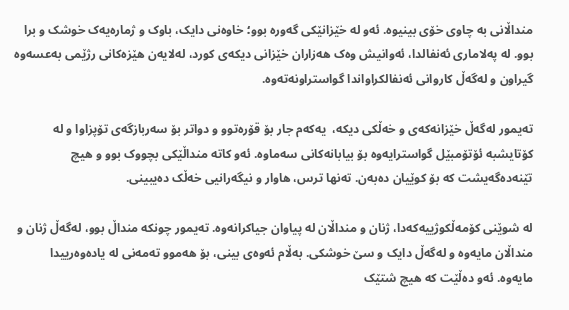منداڵانی بە چاوی خۆی بینیوە. ئەو لە خێزانێکی گەورە بوو؛ خاوەنی دایک، باوک و ژمارەیەک خوشک و برا بوو. لە پەلاماری ئەنفالدا، ئەوانیش وەک هەزاران خێزانی دیکەی کورد، لەلایەن هێزەکانی رژێمی بەعسەوە گیراون و لەگەڵ کاروانی ئەنفالکراواندا گواستراونەتەوە.

تەیمور لەگەڵ خێزانەکەی و خەڵکی دیکە،  یەکەم جار بۆ قۆرەتوو و دواتر بۆ سەربازگەی تۆپزاوا و لە کۆتایشبە ئۆتۆمبێل گواسترایەوە بۆ بیابانەکانی سەماوە. ئەو کاتە منداڵێکی بچووک بوو و هیچ تێنەدەگەیشت کە بۆ کوێیان دەبەن. تەنها ترس، هاوار و نیگەرانیی خەڵک دەیبینی.

لە شوێنی کۆمەڵکوژییەکەدا، ژنان و منداڵان لە پیاوان جیاکرانەوە. تەیمور چونکە منداڵ بوو، لەگەڵ ژنان و منداڵان مایەوە و لەگەڵ دایک و سێ خوشکی. بەڵام ئەوەی بینی، بۆ هەموو تەمەنی لە یادەوەرییدا مایەوە. ئەو دەڵێت کە هیچ شتێک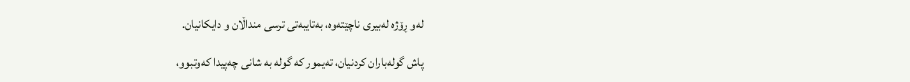لەو ڕۆژە لەبیری ناچێتەوە، بەتایبەتی ترسی منداڵان و دایکانیان.

پاش گولەباران کردنیان، تەیمور کە گولە بە شانی چەپیدا کەوتبوو،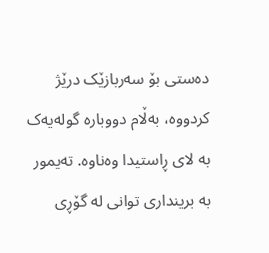دەستی بۆ سەربازێک درێژ کردووە، بەڵام دووبارە گولەیەک بە لای ڕاستیدا وەناوە. تەیمور بە برینداری توانی لە گۆڕی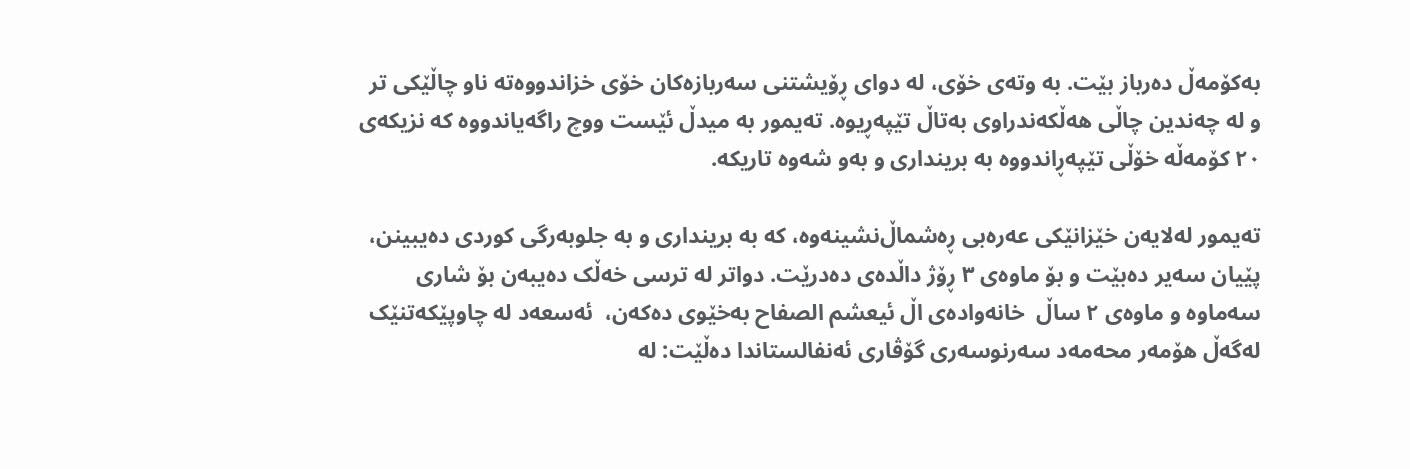بەکۆمەڵ دەرباز بێت. بە وتەی خۆی، لە دوای ڕۆیشتنی سەربازەکان خۆی خزاندووەتە ناو چاڵێکی تر و لە چەندین چاڵی هەڵکەندراوی بەتاڵ تێپەڕیوە. تەیمور بە میدڵ ئێست ووچ راگەیاندووە کە نزیکەی ٢٠ کۆمەڵە خۆڵی تێپەڕاندووە بە برینداری و بەو شەوە تاریکە.

تەیمور لەلایەن خێزانێکی عەرەبی ڕەشماڵ‌نشینەوە، کە بە برینداری و بە جلوبەرگی کوردی دەیبینن، پێیان سەیر دەبێت و بۆ ماوەی ٣ ڕۆژ داڵدەی دەدرێت. دواتر لە ترسی خەڵک دەیبەن بۆ شاری سەماوە و ماوەی ٢ ساڵ  خانەوادەی اڵ ئیعشم الصفاح بەخێوی دەکەن،  ئەسعەد لە چاوپێکەتنێک لەگەڵ هۆمەر محەمەد سەرنوسەری گۆڤاری ئەنفالستاندا دەڵێت: لە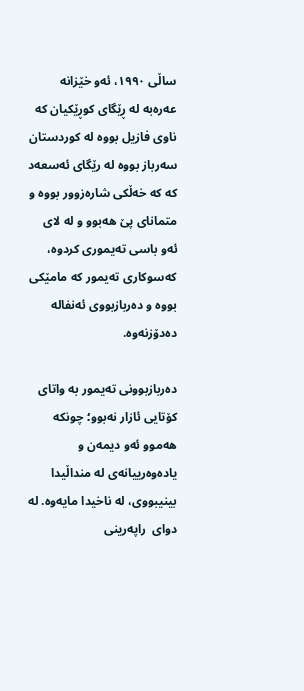ساڵی ١٩٩٠، ئەو خێزانە عەرەبە لە ڕێگای کوڕێکیان کە ناوی فازیل بووە لە کوردستان سەرباز بووە لە رێگای ئەسعەد کە کە خەڵکی شارەزوور بووە و متمانای پێ هەبوو و لە لای ئەو باسی تەیموری کردوە، کەسوکاری تەیمور کە مامێکی بووە و دەربازبووی ئەنفالە دەدۆزنەوە.

دەربازبوونی تەیمور بە واتای کۆتایی ئازار نەبوو؛ چونکە هەموو ئەو دیمەن و یادەوەرییانەی لە منداڵیدا بینیبووی، لە ناخیدا مایەوە. لە دوای  راپەرینی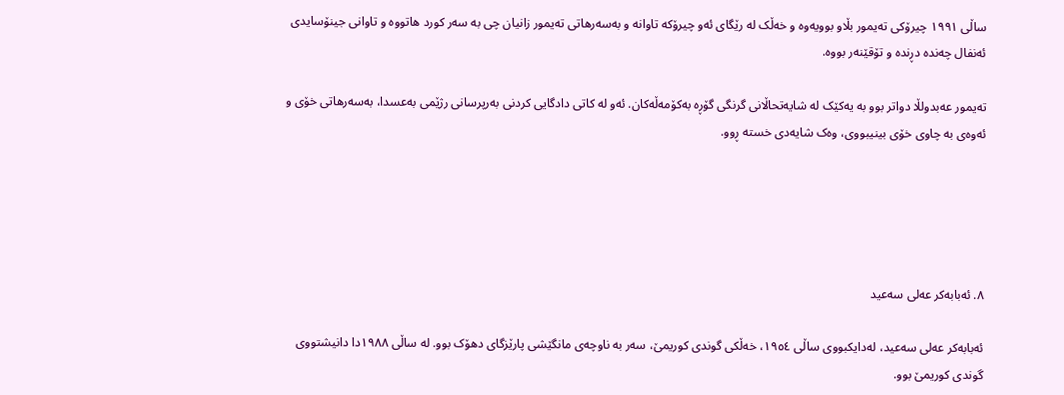ساڵی ١٩٩١ چیرۆکی تەیمور بڵاو بوویەوە و خەڵک لە رێگای ئەو چیرۆکە تاوانە و بەسەرهاتی تەیمور زانیان چی بە سەر کورد هاتووە و تاوانی جینۆسایدی ئەنفال چەندە دڕندە و تۆقێنەر بووە.

تەیمور عەبدولڵا دواتر بوو بە یەکێک لە شایەتحاڵانی گرنگی گۆڕە بەکۆمەڵەکان. ئەو لە کاتی دادگایی کردنی بەرپرسانی رژێمی بەعسدا، بەسەرهاتی خۆی و ئەوەی بە چاوی خۆی بینیبووی، وەک شایەدی خستە ڕوو.





٨. ئەبابەکر عەلی سەعید

ئەبابەکر عەلی سەعید، لەدایکبووی ساڵی ١٩٥٤، خەڵکی گوندی کوریمێ، سەر بە ناوچەی مانگێشی پارێزگای دهۆک بوو. لە ساڵی ١٩٨٨دا دانیشتووی گوندی کوریمێ بوو.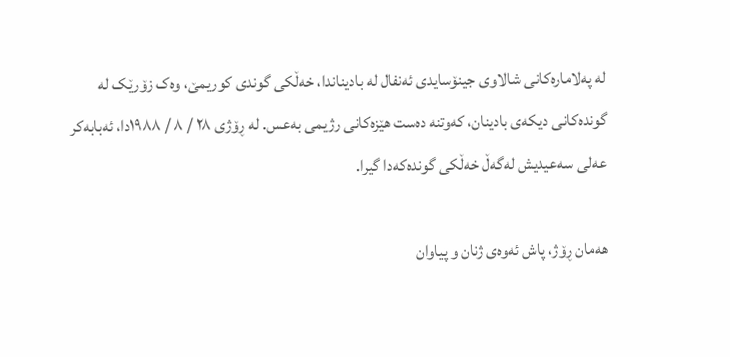لە پەلامارەکانی شالاوی جینۆسایدی ئەنفال لە بادیناندا، خەڵکی گوندی کوریمێ، وەک زۆرێک لە گوندەکانی دیکەی بادینان، کەوتنە دەست هێزەکانی رژیمی بەعس. لە ڕۆژی ٢٨ / ٨ / ١٩٨٨دا، ئەبابەکر عەلی سەعیدیش لەگەڵ خەڵکی گوندەکەدا گیرا.

هەمان ڕۆژ، پاش ئەوەی ژنان و پیاوان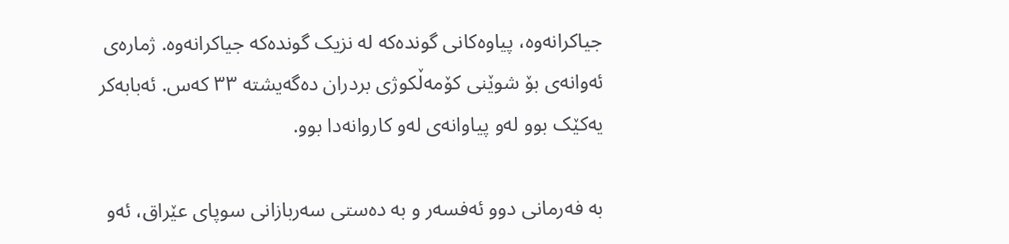جیاکرانەوە، پیاوەکانی گوندەکە لە نزیک گوندەکە جیاکرانەوە. ژمارەی ئەوانەی بۆ شوێنی کۆمەڵکوژی بردران دەگەیشتە ٣٣ کەس. ئەبابەکر یەکێک بوو لەو پیاوانەی لەو کاروانەدا بوو.

بە فەرمانی دوو ئەفسەر و بە دەستی سەربازانی سوپای عێراق، ئەو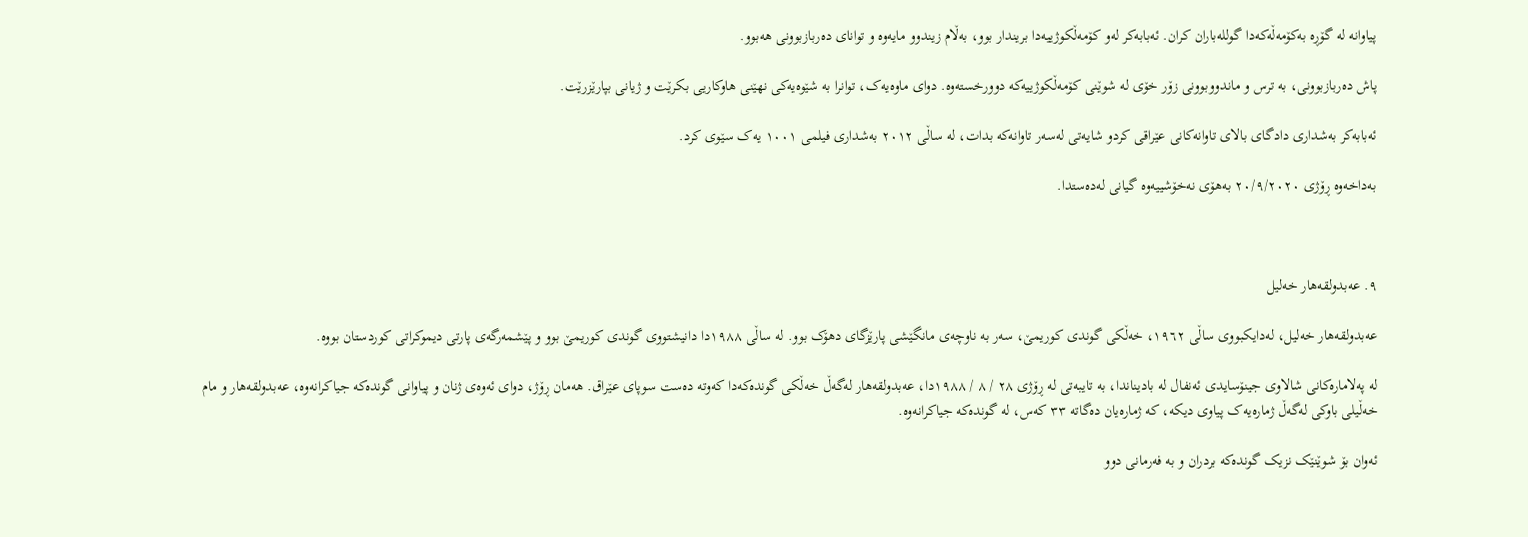پیاوانە لە گۆڕە بەکۆمەڵەکەدا گوللەباران کران. ئەبابەکر لەو کۆمەڵکوژییەدا بریندار بوو، بەڵام زیندوو مایەوە و توانای دەربازبوونی هەبوو.

پاش دەربازبوونی، بە ترس و ماندووبوونی زۆر خۆی لە شوێنی کۆمەڵکوژییەکە دوورخستەوە. دوای ماوەیەک، توانرا بە شێوەیەکی نهێنی هاوکاریی بکرێت و ژیانی بپارێزرێت.

ئەبابەکر بەشداری دادگای بالای تاوانەکانی عێراقی کردو شایەتی لەسەر تاوانەکە بدات، لە ساڵی ٢٠١٢ بەشداری فیلمی ١٠٠١ یەک سێوی کرد.

بەداخەوە ڕۆژی ٢٠/٩/٢٠٢٠ بەهۆی نەخۆشییەوە گیانی لەدەستدا.



٩. عەبدولقەهار خەلیل

عەبدولقەهار خەلیل، لەدایکبووی ساڵی ١٩٦٢، خەڵکی گوندی کوریمێ، سەر بە ناوچەی مانگێشی پارێزگای دهۆک بوو. لە ساڵی ١٩٨٨دا دانیشتووی گوندی کوریمێ بوو و پێشمەرگەی پارتی دیموکراتی کوردستان بووە.

لە پەلامارەکانی شالاوی جینۆسایدی ئەنفال لە بادیناندا، بە تایبەتی لە ڕۆژی ٢٨ / ٨ / ١٩٨٨دا، عەبدولقەهار لەگەڵ خەڵکی گوندەکەدا کەوتە دەست سوپای عێراق. هەمان ڕۆژ، دوای ئەوەی ژنان و پیاوانی گوندەکە جیاکرانەوە، عەبدولقەهار و مام خەڵیلی باوکی لەگەڵ ژمارەیەک پیاوی دیکە، کە ژمارەیان دەگاتە ٣٣ کەس، لە گوندەکە جیاکرانەوە.

ئەوان بۆ شوێنێک نزیک گوندەکە بردران و بە فەرمانی دوو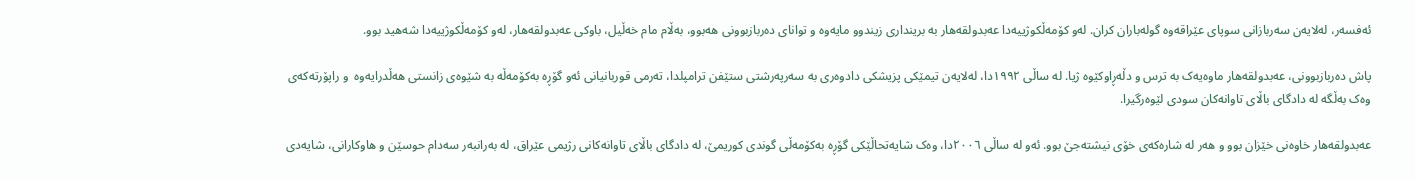ئەفسەر، لەلایەن سەربازانی سوپای عێراقەوە گولەباران کران. لەو کۆمەڵکوژییەدا عەبدولقەهار بە برینداری زیندوو مایەوە و توانای دەربازبوونی هەبوو، بەڵام مام خەڵیل، باوکی عەبدولقەهار، لەو کۆمەڵکوژییەدا شەهید بوو.

پاش دەربازبوونی، عەبدولقەهار ماوەیەک بە ترس و دڵەڕاوکێوە ژیا. لە ساڵی ١٩٩٢دا، لەلایەن تیمێکی پزیشکی دادوەری بە سەرپەرشتی ستێفن ترامپلدا، تەرمی قوربانیانی ئەو گۆڕە بەکۆمەڵە بە شێوەی زانستی هەڵدرایەوە  و راپۆرتەکەی وەک بەڵگە لە دادگای باڵای تاوانەکان سودی لێوەرگیرا.

عەبدولقەهار خاوەنی خێزان بوو و هەر لە شارەکەی خۆی نیشتەجێ بوو. ئەو لە ساڵی ٢٠٠٦دا، وەک شایەتحاڵێکی گۆڕە بەکۆمەڵی گوندی کوریمێ، لە دادگای باڵای تاوانەکانی رژیمی عێراق، لە بەرانبەر سەدام حوسێن و هاوکارانی، شایەدی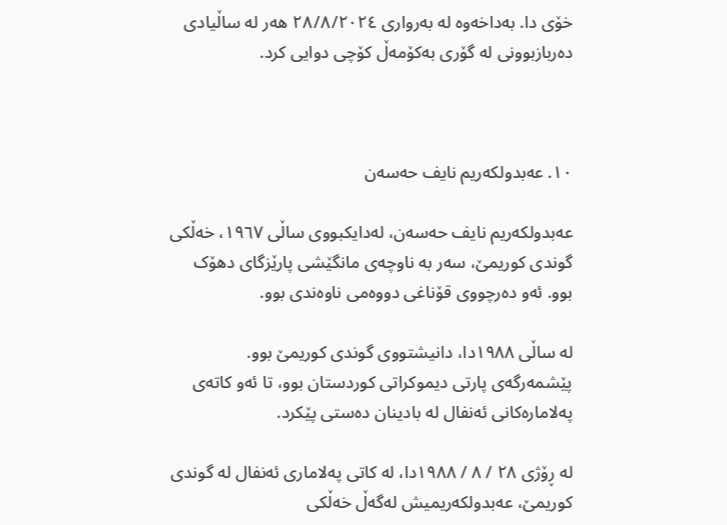خۆی دا. بەداخەوە لە بەرواری ٢٨/٨/٢٠٢٤ هەر لە ساڵیادی دەربازبوونی لە گۆری بەکۆمەڵ کۆچی دوایی کرد.



١٠. عەبدولکەریم نایف حەسەن

عەبدولکەریم نایف حەسەن، لەدایکبووی ساڵی ١٩٦٧، خەڵکی گوندی کوریمێ، سەر بە ناوچەی مانگێشی پارێزگای دهۆک بوو. ئەو دەرچووی قۆناغی دووەمی ناوەندی بوو.

لە ساڵی ١٩٨٨دا، دانیشتووی گوندی کوریمێ بوو. پێشمەرگەی پارتی دیموکراتی کوردستان بوو، تا ئەو کاتەی پەلامارەکانی ئەنفال لە بادینان دەستی پێکرد.

لە ڕۆژی ٢٨ / ٨ / ١٩٨٨دا، لە کاتی پەلاماری ئەنفال لە گوندی کوریمێ، عەبدولکەریمیش لەگەڵ خەڵکی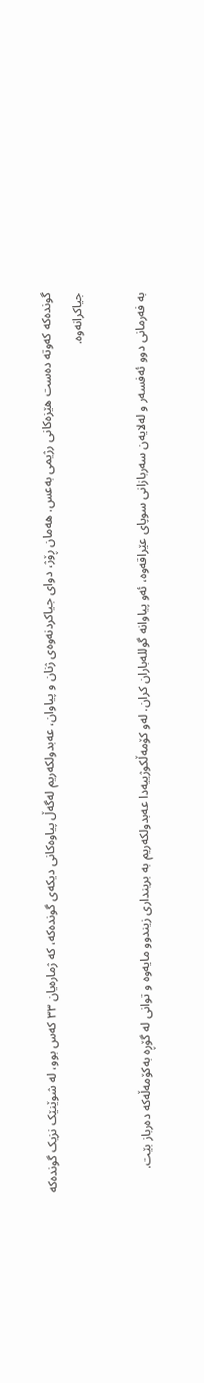گوندەکە کەوتە دەست هێزەکانی رژیمی بەعس. هەمان ڕۆژ، دوای جیاکردنەوەی ژنان و پیاوان، عەبدولکەریم لەگەڵ پیاوەکانی دیکەی گوندەکە، کە ژمارەیان ٣٣ کەس بوو، لە شوێنێک نزیک گوندەکە جیاکرانەوە.

بە فەرمانی دوو ئەفسەر و لەلایەن سەربازانی سوپای عێراقەوە، ئەو پیاوانە گوللەباران کران. لەو کۆمەڵکوژییەدا عەبدولکەریم بە برینداری زیندوو مایەوە و توانی لە گۆڕە بەکۆمەڵەکە دەرباز بێت.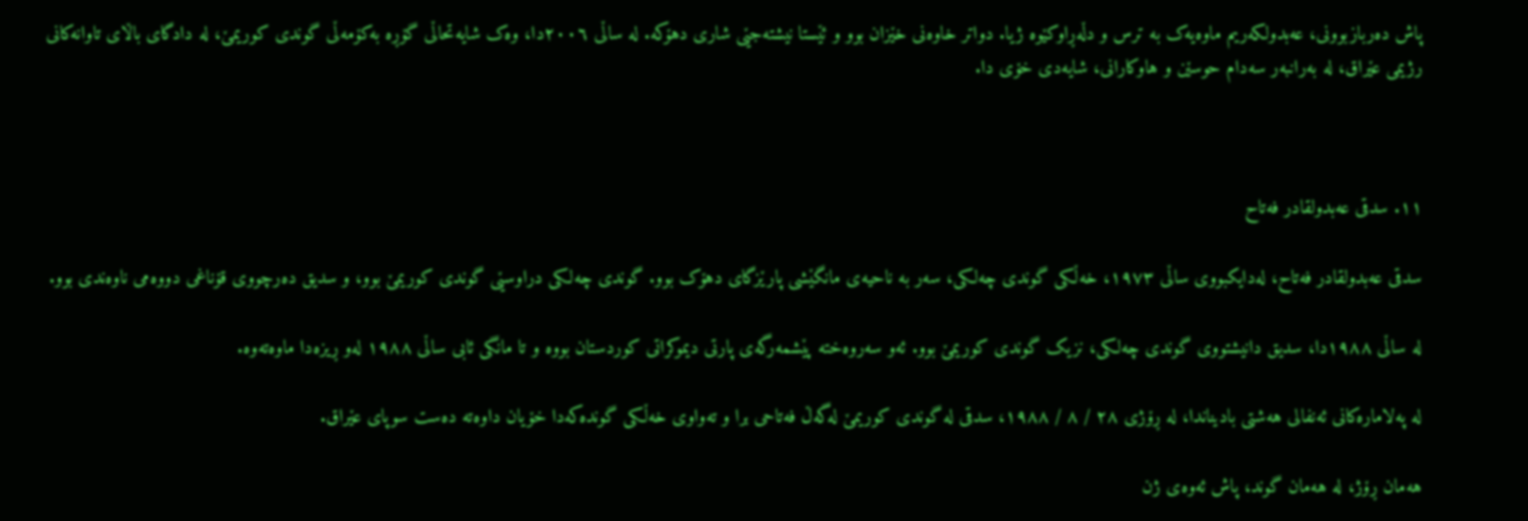پاش دەربازبوونی، عەبدولکەریم ماوەیەک بە ترس و دڵەڕاوکێوە ژیا. دواتر خاوەنی خێزان بوو و ئێستا نیشتەجێی شاری دهۆکە. لە ساڵی ٢٠٠٦دا، وەک شایەتحاڵی گۆڕە بەکۆمەڵی گوندی کوریمێ، لە دادگای باڵای تاوانەکانی رژیمی عێراق، لە بەرانبەر سەدام حوسێن و هاوکارانی، شایەدی خۆی دا.



١١. سدقی عەبدولقادر فەتاح

سدقی عەبدولقادر فەتاح، لەدایکبووی ساڵی ١٩٧٣، خەڵکی گوندی چەلکی، سەر بە ناحیەی مانگێشی پارێزگای دهۆک بوو. گوندی چەلکی دراوسێی گوندی کوریمێ بوو، و سدیق دەرچووی قۆناغی دووەمی ناوەندی بوو.

لە ساڵی ١٩٨٨دا، سدیق دانیشتووی گوندی چەلکی، نزیک گوندی کوریمێ بوو. ئەو سەروەختە پێشمەرگەی پارتی دیموکراتی کوردستان بووە و تا مانگی ئابی ساڵی ١٩٨٨ لەو ڕیزەدا ماوەتەوە.

لە پەلامارەکانی ئەنفالی هەشتی بادیناندا، لە ڕۆژی ٢٨ / ٨ / ١٩٨٨، سدقی لە گوندی کوریمێ لەگەڵ فەتاحی برا و تەواوی خەڵکی گوندەکەدا خۆیان داوەتە دەست سوپای عێراق.

هەمان ڕۆژ، لە هەمان گوند، پاش ئەوەی ژن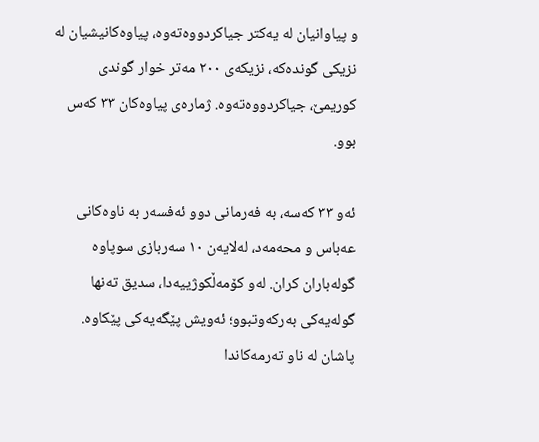و پیاوانیان لە یەکتر جیاکردووەتەوە، پیاوەکانیشیان لە نزیکی گوندەکە، نزیکەی ٢٠٠ مەتر خوار گوندی کوریمێ، جیاکردووەتەوە. ژمارەی پیاوەکان ٣٣ کەس بوو.

ئەو ٣٣ کەسە، بە فەرمانی دوو ئەفسەر بە ناوەکانی عەباس و محەمەد، لەلایەن ١٠ سەربازی سوپاوە گولەباران کران. لەو کۆمەڵکوژییەدا، سدیق تەنها گولەیەکی بەرکەوتبوو؛ ئەویش پێگەیەکی پێکاوە. پاشان لە ناو تەرمەکاندا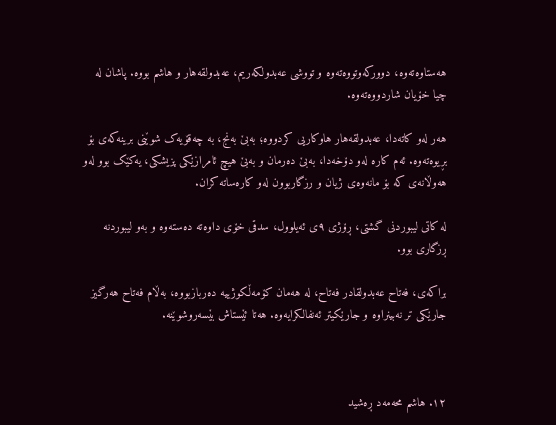هەستاوەتەوە، دوورکەوتووەتەوە و تووشی عەبدولکەریم، عەبدولقەهار و هاشم بووە. پاشان لە چیا خۆیان شاردووەتەوە.

هەر لەو کاتەدا، عەبدولقەهار هاوکاریی کردووە؛ بەبێ بەنج، بە چەقۆیەک شوێنی برینەکەی بۆ بڕیوەتەوە. ئەم کارە لەو دۆخەدا، بەبێ دەرمان و بەبێ هیچ ئامرازێکی پزیشکی، یەکێک بوو لەو هەوڵانەی کە بۆ مانەوەی ژیان و رزگاربوون لەو کارەساتە کران.

لە کاتی لیبوردنی گشتی، ڕۆژی ٩ی ئەیلوول، سدقی خۆی داوەتە دەستەوە و بەو لیبوردنە ڕزگاری بوو.

براکەی، فەتاح عەبدولقادر فەتاح، لە هەمان کۆمەڵکوژییە دەربازبووە، بەڵام فەتاح هەرگیز جارێکی تر نەبینراوە و جارێکیتر ئەنفالکرایەوە. هەتا ئێستاش بێسەروشوێنە.



١٢. هاشم محەمەد ڕەشید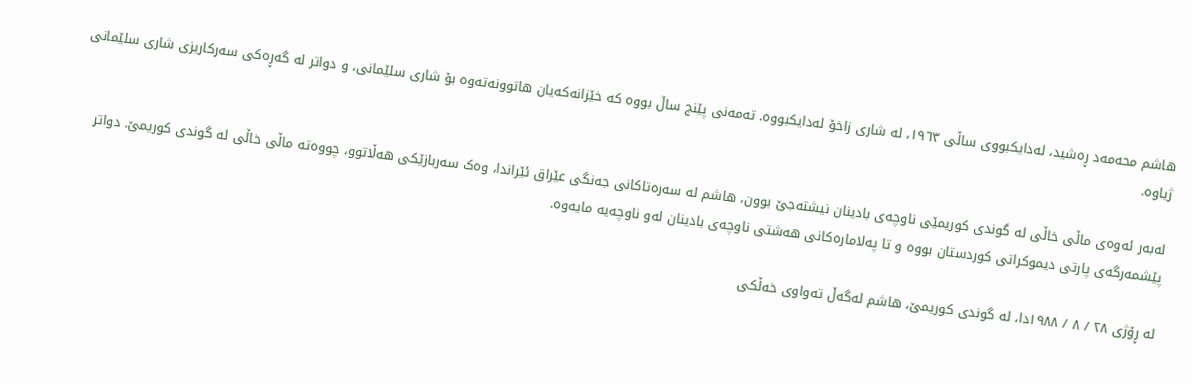هاشم محەمەد ڕەشید، لەدایکبووی ساڵی ١٩٦٣، لە شاری زاخۆ لەدایکبووە. تەمەنی پێنج ساڵ بووە کە خێزانەکەیان هاتوونەتەوە بۆ شاری سلێمانی، و دواتر لە گەڕەکی سەرکاریزی شاری سلێمانی ژیاوە.

لەبەر ئەوەی ماڵی خاڵی لە گوندی کوریمێی ناوچەی بادینان نیشتەجێ بوون، هاشم لە سەرەتاکانی جەنگی عێراق ئێراندا، وەک سەربازێکی هەڵاتوو، چووەتە ماڵی خاڵی لە گوندی کوریمێ. دواتر پێشمەرگەی پارتی دیموکراتی کوردستان بووە و تا پەلامارەکانی هەشتی ناوچەی بادینان لەو ناوچەیە مایەوە.

لە ڕۆژی ٢٨ / ٨ / ١٩٨٨دا، لە گوندی کوریمێ، هاشم لەگەڵ تەواوی خەڵکی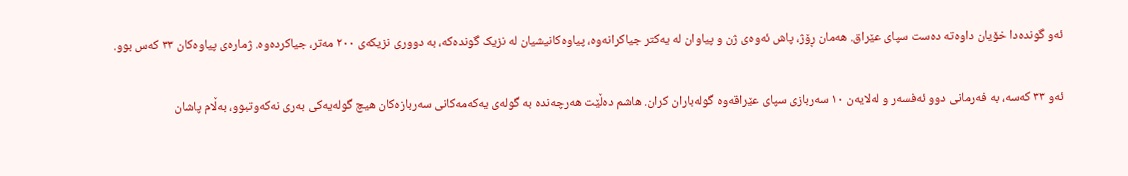ئەو گوندەدا خۆیان داوەتە دەست سپای عێراق. هەمان ڕۆژ، پاش ئەوەی ژن و پیاوان لە یەکتر جیاکرانەوە، پیاوەکانیشیان لە نزیک گوندەکە، بە دووری نزیکەی ٢٠٠ مەتر، جیاکردەوە. ژمارەی پیاوەکان ٣٣ کەس بوو.

ئەو ٣٣ کەسە، بە فەرمانی دوو ئەفسەر و لەلایەن ١٠ سەربازی سپای عێراقەوە گولەباران کران. هاشم دەڵێت هەرچەندە بە گولەی یەکەمەکانی سەربازەکان هیچ گولەیەکی بەری نەکەوتبوو، بەڵام پاشان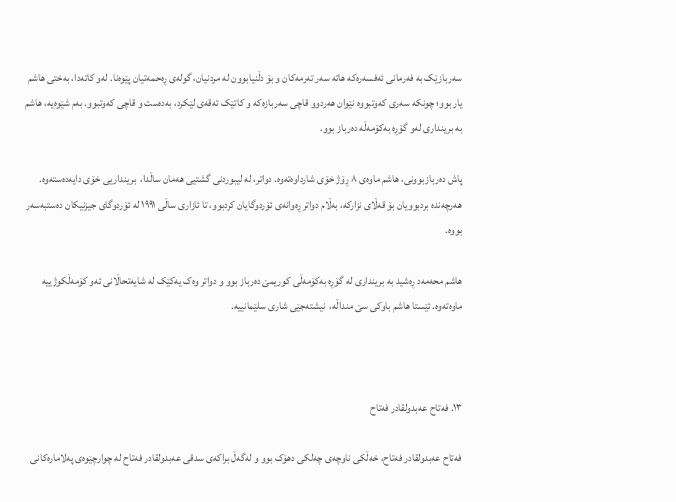سەربازێک بە فەرمانی ئەفسەرەکە هاتە سەر تەرمەکان و بۆ دڵنیابوون لە مردنیان، گولەی ڕەحمەتیان پێوەنا. لەو کاتەدا، بەختی هاشم یار بوو؛ چونکە سەری کەوتبووە نێوان هەردوو قاچی سەربازەکە و کاتێک تەقەی لێکرد، بەدەست و قاچی کەوتبوو. بەم شێوەیە، هاشم بە برینداری لەو گۆڕە بەکۆمەڵە دەرباز بوو.

پاش دەربازبوونی، هاشم ماوەی ٨ ڕۆژ خۆی شارداوەتەوە. دواتر، لە لیبوردنی گشتیی هەمان ساڵدا،  برینداریی خۆی دایەدەستەوە. هەرچەندە بردبوویان بۆ قەڵای نزارکە، بەڵام دواتر ڕەوانەی ئۆردوگایان کردبوو، تا ئازاری ساڵی ١٩٩١ لە ئۆردوگای جیزنیکان دەستبەسەر بووە.

هاشم محەمەد ڕەشید بە برینداری لە گۆڕە بەکۆمەڵی کوریمێ دەرباز بوو و دواتر وەک یەکێک لە شایەتحاڵانی ئەو کۆمەڵکوژییە ماوەتەوە. ئێستا هاشم باوکی سێ منداڵە،  نیشتەجێی شاری سلێمانییە.



١٣. فەتاح عەبدولقادر فەتاح

فەتاح عەبدولقادر فەتاح، خەڵکی ناوچەی چەلکی دهۆک بوو و لەگەڵ براکەی سدقی عەبدولقادر فەتاح لە چوارچێوەی پەلامارەکانی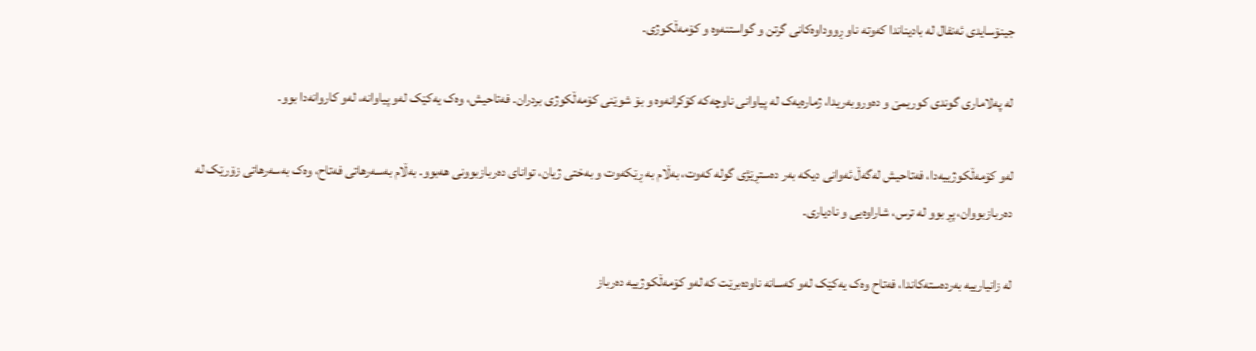جینۆسایدی ئەنفال لە بادیناندا کەوتە ناو ڕووداوەکانی گرتن و گواستنەوە و کۆمەڵکوژی.

لە پەلاماری گوندی کوریمێ و دەوروبەریدا، ژمارەیەک لە پیاوانی ناوچەکە کۆکرانەوە و بۆ شوێنی کۆمەڵکوژی بردران. فەتاحیش، وەک یەکێک لەو پیاوانە، لەو کاروانەدا بوو.

لەو کۆمەڵکوژییەدا، فەتاحیش لەگەڵ ئەوانی دیکە بەر دەستڕێژی گولە کەوت، بەڵام بە ڕێکەوت و بەختی ژیان، توانای دەربازبوونی هەبوو. بەڵام بەسەرهاتی فەتاح، وەک بەسەرهاتی زۆرێک لە دەربازبووان، پڕ بوو لە ترس، شاراوەیی و نادیاری.

لە زانیارییە بەردەستەکاندا، فەتاح وەک یەکێک لەو کەسانە ناودەبرێت کە لەو کۆمەڵکوژییە دەرباز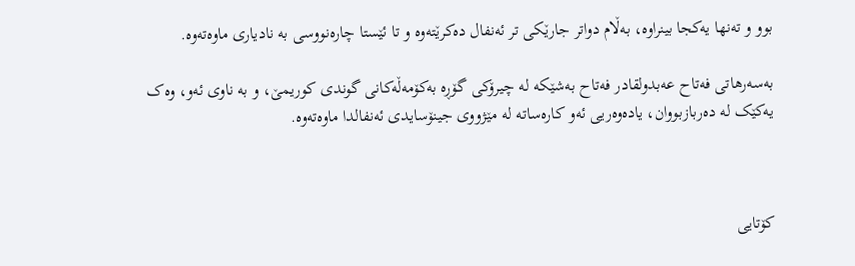بوو و تەنها یەکجا بینراوە، بەڵام دواتر جارێکی تر ئەنفال دەکرێتەوە و تا ئێستا چارەنووسی بە نادیاری ماوەتەوە.

بەسەرهاتی فەتاح عەبدولقادر فەتاح بەشێکە لە چیرۆکی گۆڕە بەکۆمەڵەکانی گوندی کوریمێ، و بە ناوی ئەو، وەک یەکێک لە دەربازبووان، یادەوەریی ئەو کارەساتە لە مێژووی جینۆسایدی ئەنفالدا ماوەتەوە.



کۆتایی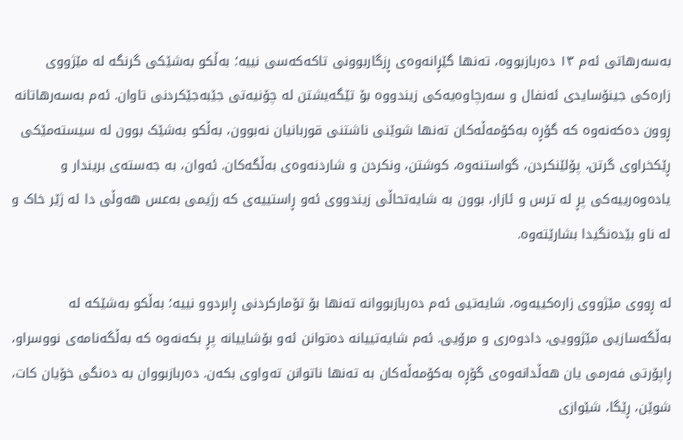بەسەرهاتی ئەم ١٣ دەربازبووە، تەنها گێڕانەوەی ڕزگاربوونی تاکەکەسی نییە؛ بەڵکو بەشێکی گرنگە لە مێژووی زارەکی جینۆسایدی ئەنفال و سەرچاوەیەکی زیندووە بۆ تێگەیشتن لە چۆنیەتی جێبەجێکردنی تاوان. ئەم بەسەرهاتانە ڕوون دەکەنەوە کە گۆڕە بەکۆمەڵەکان تەنها شوێنی ناشتنی قوربانیان نەبوون، بەڵکو بەشێک بوون لە سیستەمێکی ڕێکخراوی گرتن، پۆلێنکردن، گواستنەوە، کوشتن، ونکردن و شاردنەوەی بەڵگەکان. ئەوان، بە جەستەی بریندار و یادەوەرییەکی پڕ لە ترس و ئازار، بوون بە شایەتحاڵی زیندووی ئەو ڕاستییەی کە رژیمی بەعس هەوڵی دا لە ژێر خاک و لە ناو بێدەنگیدا بشارێتەوە.

لە ڕووی مێژووی زارەکییەوە، شایەتیی ئەم دەربازبووانە تەنها بۆ تۆمارکردنی ڕابردوو نییە؛ بەڵکو بەشێکە لە بەڵگەسازیی مێژوویی، دادوەری و مرۆیی. ئەم شایەتییانە دەتوانن ئەو بۆشاییانە پڕ بکەنەوە کە بەڵگەنامەی نووسراو، ڕاپۆرتی فەرمی یان هەڵدانەوەی گۆڕە بەکۆمەڵەکان بە تەنها ناتوانن تەواوی بکەن. دەربازبووان بە دەنگی خۆیان کات، شوێن، ڕێگا، شێوازی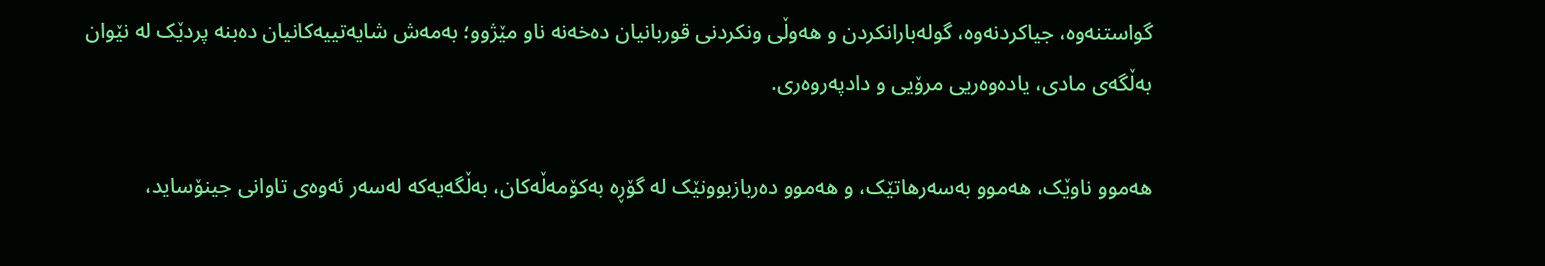گواستنەوە، جیاکردنەوە، گولەبارانکردن و هەوڵی ونکردنی قوربانیان دەخەنە ناو مێژوو؛ بەمەش شایەتییەکانیان دەبنە پردێک لە نێوان بەڵگەی مادی، یادەوەریی مرۆیی و دادپەروەری.

هەموو ناوێک، هەموو بەسەرهاتێک، و هەموو دەربازبوونێک لە گۆڕە بەکۆمەڵەکان، بەڵگەیەکە لەسەر ئەوەی تاوانی جینۆساید،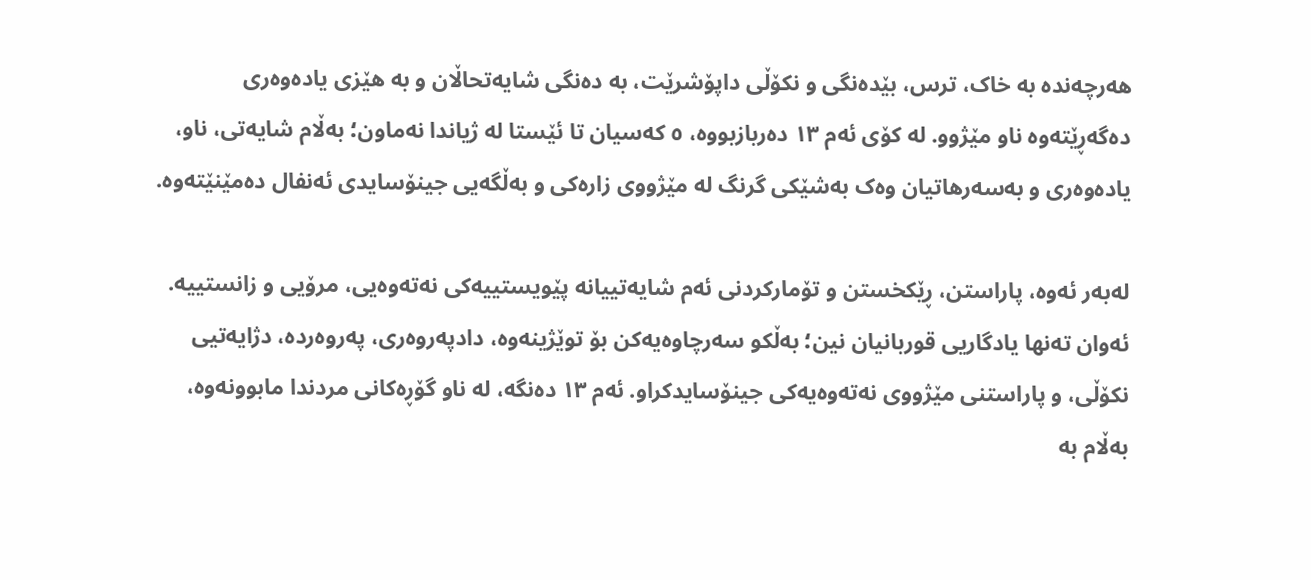هەرچەندە بە خاک، ترس، بێدەنگی و نکۆڵی داپۆشرێت، بە دەنگی شایەتحاڵان و بە هێزی یادەوەری دەگەڕێتەوە ناو مێژوو. لە کۆی ئەم ١٣ دەربازبووە، ٥ کەسیان تا ئێستا لە ژیاندا نەماون؛ بەڵام شایەتی، ناو، یادەوەری و بەسەرهاتیان وەک بەشێکی گرنگ لە مێژووی زارەکی و بەڵگەیی جینۆسایدی ئەنفال دەمێنێتەوە.

لەبەر ئەوە، پاراستن، ڕێکخستن و تۆمارکردنی ئەم شایەتییانە پێویستییەکی نەتەوەیی، مرۆیی و زانستییە. ئەوان تەنها یادگاریی قوربانیان نین؛ بەڵکو سەرچاوەیەکن بۆ توێژینەوە، دادپەروەری، پەروەردە، دژایەتیی نکۆڵی، و پاراستنی مێژووی نەتەوەیەکی جینۆسایدکراو. ئەم ١٣ دەنگە، لە ناو گۆڕەکانی مردندا مابوونەوە، بەڵام بە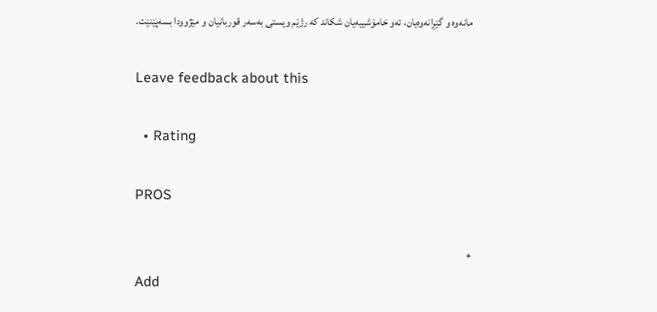مانەوە و گێڕانەوەیان، ئەو خامۆشییەیان شکاند کە رژێم ویستی بەسەر قوربانیان و مێژوودا بسەپێنێت.

Leave feedback about this

  • Rating

PROS

+
Add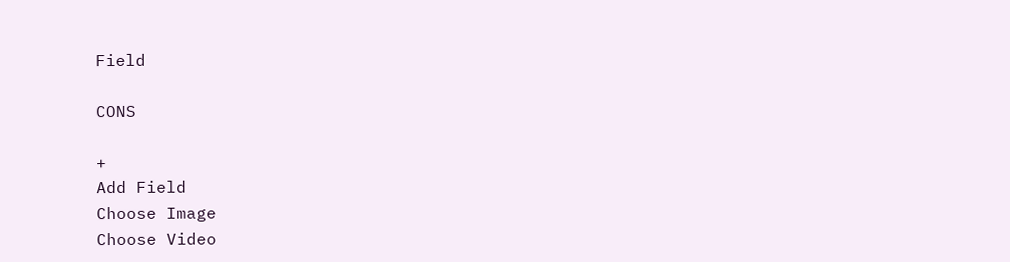Field

CONS

+
Add Field
Choose Image
Choose Video